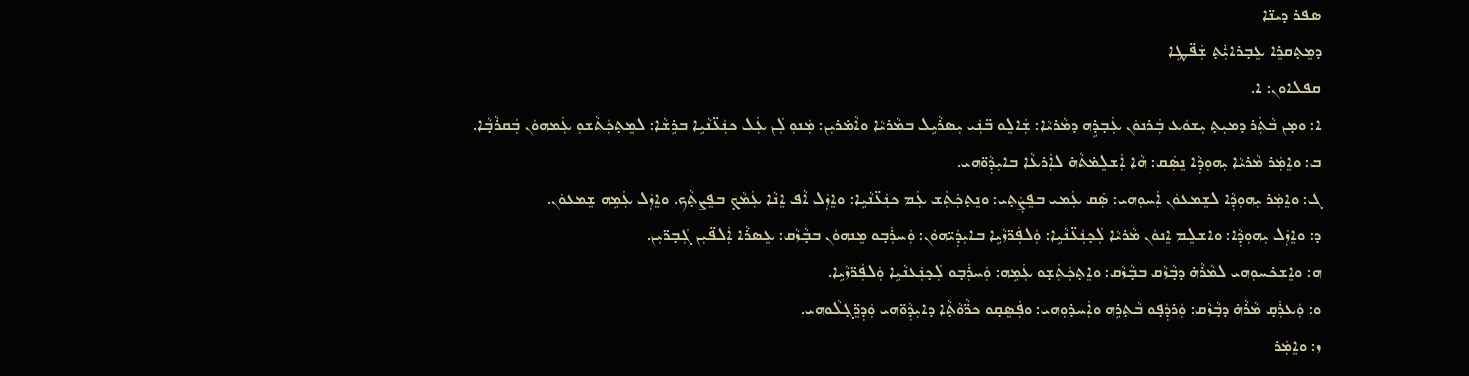ܣܦܪ ܕܝܢ̈ܐ
ܕܡܸܬ̣ܩܪܸܐ ܥܸܒ̣ܪܐܝܑܼܬ̣ ܫܲܦ̈ܛܹܐ
ܩܦܠܐܘܢ: ܐ.
ܐ: ܘܡ̣ܢ ܒܵܬܲܪ ܕܡܝܼܬ̣ ܝܼܫܘܿܥ ܒܲܪܢܘܿܢ ܥܲܒ̣ܕܹ̇ܗ ܕܡܵܪܝܵܐ: ܫܲܐܠܸܘ ܒ̈ܢܲܝ ܝܼܣܪܵܝܹܠ ܒܡܵܪܝܵܐ ܘܐܵܡ̇ܪܝܼܢ: ܡܲܢܘܼ ܠܲܢ ܥܲܠ ܟܢܲܥ̈ܢܵܝܹܐ ܒܪܹܫܵܐ: ܠܡܸܬ̣ܟܲܬܵܫܘܼ ܥܲܡܗܘܿܢ ܒܲܩܪܵܒ̣ܵܐ.
ܒ: ܘܐܸܡܲܪ ܡܵܪܝܵܐ ܝܼܗܘܼܕܼܵܐ ܢܸܣܲܩ: ܗܵܐ ܐܲܫܠܸܡ̇ܬܵܗ̇ ܠܐܲܪܥܵܐ ܒܐܝܼܕܼܵܘ̈ܗܝ.
ܓ: ܘܐܸܡܲܪ ܝܼܗܘܼܕܼܵܐ ܠܫܸܡܥܘܿܢ ܐܲܚܘܼܗܝ: ܣܲܩ ܥܲܡܝ ܒܦܸܨܲܬ̣ܝ: ܘܢܸܬ̣ܟܲܬܲܫ ܥܲܡ ܟܢܲܥ̈ܢܵܝܹܐ: ܘܐܸܙܲܠ ܐܵܦ ܐܸܢܵܐ ܥܲܡܵܟ̣ ܒܦܸܨܬ̣ܵܟ. ܘܐܸܙܲܠ ܥܲܡܹܗ ܫܸܡܥܘܿܢ.
ܕ: ܘܐܸܙܲܠ ܝܼܗܘܼܕܼܵܐ: ܘܐܫܠܸܡ ܐܸܢܘܿܢ ܡܵܪܝܵܐ ܠܲܟ̣ܢܲܥ̈ܢܵܝܹܐ: ܘܲܠܦܲܪ̈ܙܵܝܹܐ ܒܐܝܼܕܲܝ̈ܗܘܿܢ: ܘܲܚܪܲܒ̣ܘ ܡܸܢܗܘܿܢ ܒܒ̣ܵܙܵܩ: ܥܸܣܪܵܐ ܐܲܠܦ̈ܝܼܢ ܓܲܒ̣ܪ̈ܝܼܢ.
ܗ: ܘܐܸܫܟ̇ܚܘܼܗܝ ܠܡܵܪܵܗ̇ ܕܒ̣ܵܙܵܩ ܒܒ̣ܵܙܵܩ: ܘܐܸܬ̣ܟܲܬܲܫ̣ܘ ܥܲܡܹܗ: ܘܲܚܪܲܒ̣ܘ ܠܲܟ̣ܢܲܥܢܵܝܹܐ ܘܲܠܦܲܪ̈ܙܵܝܹܐ.
ܘ: ܘܲܥܪܲܩ̣ ܡܵܪܵܗ̇ ܕܒ̣ܵܙܵܩ: ܘܲܪܕܲܦ̣ܘ ܒܵܬ̣ܪܹܗ ܘܐܲܚܕ̇ܘܼܗܝ: ܘܦܲܣܸܩ̣ܘ ܟܪ̈ܵܘܵܬ̣ܵܐ ܕܐܝܼܕܼܵܘ̈ܗܝ ܘܲܕܼܪܸ̈ܓ̣ܠܵܘܗܝ.
ܙ: ܘܐܸܡܲܪ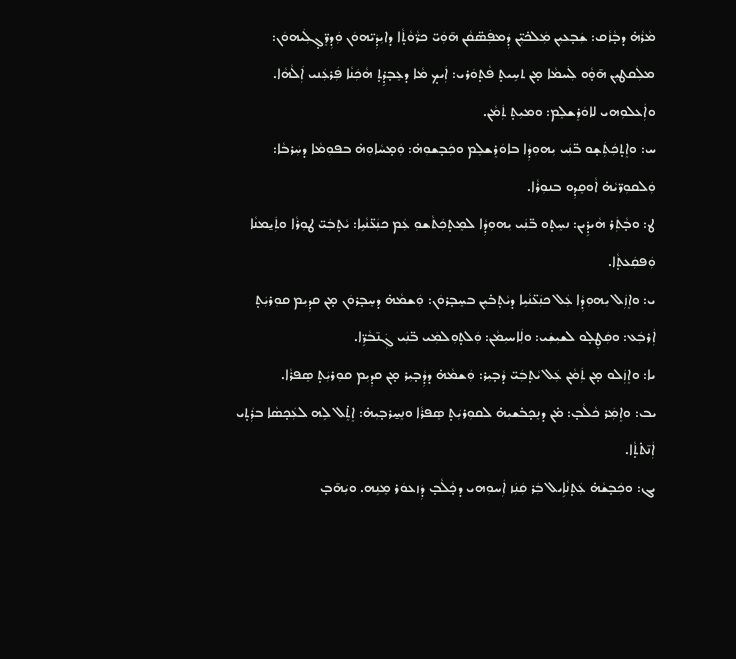ܡܵܪܵܗ̇ ܕܒ̣ܵܙܵܩ: ܫܲܒ̣ܥܝܼܢ ܡܲܠܟ̇ܝܼ̈ܢ ܕܲܡܦܲܣ̈ܩܵܢ ܗ̄ܘܲܝ̈ ܟܪ̈ܵܘܵܬ̣ܵܐ ܕܐܝܼܕܲܝ̈ܗܘܿܢ ܘܲܕܼܪܸ̈ܓ̣ܠܲܝܗܘܿܢ: ܡܠܲܩܛܝܼܢ ܗ̄ܘ̣ܵܘ ܠܲܚܡܵܐ ܡ̣ܢ ܬܚܹܝܬ̣ ܦܵܬ̣ܘܿܪܝ: ܐܲܝܟ̣ ܡܵܐ ܕܥܸܒ̣ܕܹ̇ܬ̣ ܗܵܟܲܢܵܐ ܦܲܪܥܲܢܝ ܐܲܠܵܗܵܐ. ܘܐܲܥܠܘܼܗܝ ܠܐܘܿܪܸܫܠܸܡ: ܘܡܝܼܬ̣ ܬܲܡܵܢ.
ܚ: ܘܐܸܬ̣ܟܲܬܲܫ̣ܘ ܒ̈ܢܲܝ ܝܼܗܘܼܕܼܵܐ ܒܐܘܿܪܸܫܠܸܡ ܘܟܲܒ̣ܫܘܼܗ̇: ܘܲܡ̣ܚܵܐܘܼܗ̇ ܒܦܘܼܡܵܐ ܕܚܲܪܒܵܐ: ܘܲܠܩܘܼܪ̈ܝܵܗ̇ ܐܵܘܩܸܕܼܘ ܒܢܘܼܪܵܐ.
ܛ: ܘܒ̣ܵܬܲܪ ܗܵܝܕܹ̇ܝܢ: ܢܚܸܬ̣ܘ ܒ̈ܢܲܝ ܝܼܗܘܼܕܼܵܐ ܠܡܸܬ̣ܟܲܬܵܫܘܼ ܥܲܡ ܟܢܲܥ̈ܢܵܝܹܐ: ܝܵܬ̣ܒܲܝ̈ ܛܘܼܪܵܐ ܘܬܲܝ̱ܡܢܵܐ ܘܲܦܩܲܥܬ̣ܵܐ.
ܝ: ܘܐܸܙܲܠ ܝܼܗܘܼܕܼܵܐ ܥܲܠ ܟܢܲܥ̈ܢܵܝܹܐ ܕܝܵܬ̣ܒ̇ܝܼܢ ܒܚܸܒ̣ܪܘܿܢ: ܘܲܫܡܵܗ̇ ܕܚܸܒ̣ܪܘܿܢ ܡ̣ܢ ܩܕܼܝܼܡ ܩܘܼܪܝܲܬ̣ ܐܲܪܒܲܥ: ܘܩܲܛܸܠ̣ܘ ܠܫܝܼܫܲܝ: ܘܠܲܐܚܝܼܡܵܢ: ܘܲܠܬ̣ܘܼܠܡܲܝ ܒ̈ܢܲܝ ܓܲܢ̄ܒܵܪܹ̈ܐ.
ܝܐ: ܘܐܸܙܲܠܘ ܡ̣ܢ ܬܲܡܵܢ ܥܲܠ ܝܵܬ̣ܒܲܝ̈ ܕܵܒ̣ܝܼܪ: ܘܲܫܡܵܗ̇ ܕܕܼܵܒ̣ܝܼܪ ܡ̣ܢ ܩܕܼܝܼܡ ܩܘܼܪܝܲܬ̣ ܣܸܦܪܵܐ.
ܝܒ: ܘܐܸܡܲܪ ܟܵܠܵܒ̣: ܡ̇ܢ ܕܢܸܟ̣ܒ̇ܫܝܼܗ̇ ܠܩܘܼܪܝܲܬ̣ ܣܸܦܪܵܐ ܘܢܸܚ̱ܪܒ̣ܝܼܗ̇: ܐܸܬܸ̇ܠ ܠܹܗ ܠܥܲܟ̣ܣܵܐ ܒܪܲܬ̣ܝ ܐܲܢ̄ܬ̇ܬ̣ܵܐ.
ܝܓ: ܘܟܲܒ̣ܫܵܗ̇ ܥܲܬ̣ܢܵܐܹܝܠ ܒܲܪ ܩܲܢܲܙ ܐܲܚܘܼܗܝ ܕܟ̣ܵܠܵܒ̣ ܕܲܙܥܘܿܪ ܡܸܢܹܗ. ܘܝܲܗ̄ܒ̣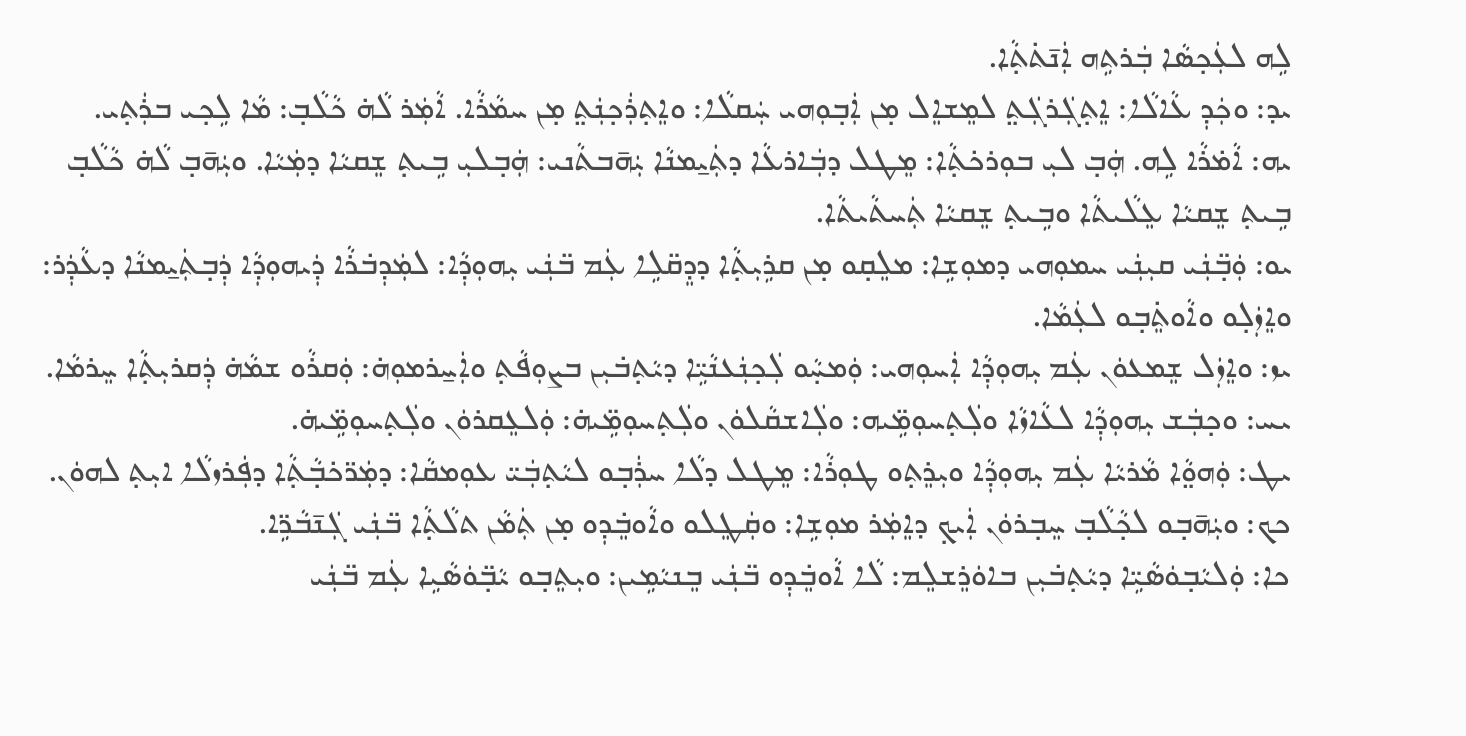ܠܹܗ ܠܥܲܟ̣ܣܵܐ ܒܲܪܬܹܗ ܐܲܢ̄ܬ̇ܬ̣ܵܐ.
ܝܕ: ܘܟܲܕܼ ܥܵܐܠܵܐ: ܐܸܬ̣ܓܲܪܓܲܬ̤ ܠܡܸܫܐܸܠ ܡ̣ܢ ܐܲܒ̣ܘܼܗܝ ܚܲܩܠܵܐ: ܘܐܸܬ̣ܪܲܟ̣ܢܲܬ̤ ܡ̣ܢ ܚܡܵܪܵܐ. ܐܵܡܲܪ ܠܵܗ̇ ܟܵܠܵܒ̣: ܡܵܐ ܠܹܟ̣ܝ ܒܪܲܬ̣ܝ.
ܝܗ: ܐܵܡ̇ܪܵܐ ܠܹܗ. ܗܲܒ̣ ܠܝܼ ܒܘܼܪܟ̇ܬ̣ܵܐ: ܡܸܛܠ ܕܒܲܐܪܥܵܐ ܕܬܲܝ̱ܡܢܵܐ ܝܲܗ̄ܒܬܵܢܝ: ܗܲܒ̣ܠܝܼ ܒܹܝܬ̣ ܫܸܩܝܵܐ ܕܡܲܝܵܐ. ܘܝܲܗ̄ܒ̣ ܠܵܗ̇ ܟܵܠܵܒ̣ ܒܹܝܬ̣ ܫܸܩܝܵܐ ܥܸܠܵܝܬܵܐ ܘܒܹܝܬ̣ ܫܸܩܝܵܐ ܬܲܚܬܵܝܬܵܐ.
ܝܘ: ܘܲܒ̣̈ܢܲܝ ܩܝܼܢܲܝ ܚܡܘܼܗܝ ܕܡܘܼܫܹܐ: ܡܠܸܩ̣ܘ ܡ̣ܢ ܩܪܹܝܼܬ̣ܵܐ ܕܕܸܩ̈ܠܹܐ ܥܲܡ ܒ̈ܢܲܝ ܝܼܗܘܼܕܼܵܐ: ܠܡܲܕܼܒ̇ܪܵܐ ܕܲܝܗܘܼܕܼܵܐ ܕܲܒ̣ܬܲܝ̱ܡܢܵܐ ܕܥܵܕܲܪ: ܘܐܸܙܲܠ̣ܘ ܘܐܵܘܬܸ̇ܒ̣ܘ ܠܥܲܡܵܐ.
ܝܙ: ܘܐܸܙܲܠ ܫܸܡܥܘܿܢ ܥܲܡ ܝܼܗܘܼܕܼܵܐ ܐܲܚܘܼܗܝ: ܘܲܡܚ̣ܵܘ ܠܲܟ̣ܢܲܥܢܵܝܹ̈ܐ ܕܝܵܬ̣ܒ̇ܝܼܢ ܒܨܘܼܦܵܬ̣ ܘܐܲܚ̱ܪܡܘܼܗ̇: ܘܲܩܪܵܘ ܫܡܵܗ̇ ܕܲܩܪܝܼܬ̣ܵܐ ܚܸܪܡܵܐ.
ܝܚ: ܘܟ̣ܒܲܫ ܝܼܗܘܼܕܼܵܐ ܠܥܵܐܙܵܐ ܘܠܲܬ̣ܚܘܼܡܹ̈ܝܗ: ܘܠܲܐܫܩܵܠܘܿܢ ܘܠܲܬ̣ܚܘܼܡܹ̈ܝܗ̇: ܘܲܠܥܸܩܪܘܿܢ ܘܠܲܬ̣ܚܘܼܡܹ̈ܝܗ̇.
ܝܛ: ܘܲܗܘ̤ܵܐ ܡܵܪܝܵܐ ܥܲܡ ܝܼܗܘܼܕܼܵܐ ܘܝܼܪܸܬ̣ܘ ܛܘܼܪܵܐ: ܡܸܛܠ ܕܠܵܐ ܚܪܲܒ̣ܘ ܠܝܵܬ̣ܒܲܝ̈ ܥܘܼܡܩܵܐ: ܕܡܲܪ̈ܟ̇ܒ̣ܵܬ̣ܵܐ ܕܦܲܪܙܠܵܐ ܐܝܼܬ̣ ܠܗܘܿܢ.
ܟܟ: ܘܝܲܗ̄ܒ̣ܘ ܠܟ̣ܵܠܵܒ̣ ܚܸܒ̣ܪܘܿܢ ܐܲܝܟ̣ ܕܐܸܡܲܪ ܡܘܼܫܹܐ: ܘܩܲܛܸܠܘ ܘܐܵܘܒܸ̇ܕܼܘ ܡ̣ܢ ܬܲܡܵܢ ܬܠܵܬ̣ܵܐ ܒ̈ܢܲܝ ܓܲܢ̄ܒܵܪܹ̈ܐ.
ܟܐ: ܘܲܠܝܵܒ̣ܘܿܣܵܝܹ̈ܐ ܕܝܵܬ̣ܒ̇ܝܼܢ ܒܐܘܿܪܸܫܠܸܡ: ܠܵܐ ܐܵܘܒܸ̇ܕܼܘ ܒ̈ܢܲܝ ܒܸܢܝܵܡܹܝܢ: ܘܝܼܬܸܒ̣ܘ ܝܵܒ̣̈ܘܿܣܵܝܹܐ ܥܲܡ ܒ̈ܢܲܝ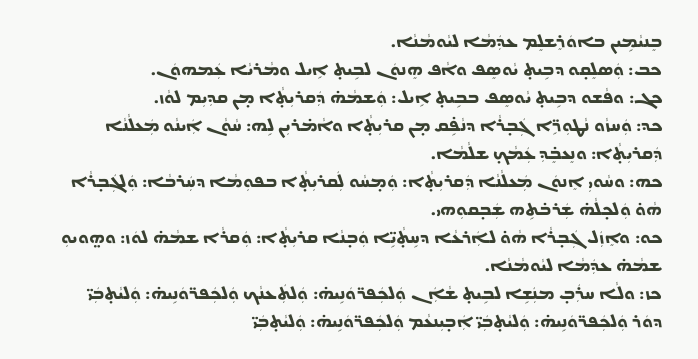ܒܸܢܝܵܡܹܝܢ ܒܐܘܿܪܸܫܠܸܡ ܥܕܲܡܵܐ ܠܝܵܘܡܵܢܵܐ.
ܟܒ: ܘܲܣܠܸܩ̣ܘ ܕܒܹܝܬ̣ ܝܵܘܣܸܦ ܘܐܵܦ ܗܸܢܘܿܢ ܠܒܹܝܬ̣ ܐܹܝܠ ܘܡܵܪܝܵܐ ܥܲܡܗܘܿܢ.
ܟܓ: ܘܦܵܫܘ ܕܒܹܝܬ̣ ܝܵܘܣܸܦ ܒܒܹܝܬ̣ ܐܹܝܠ: ܘܲܫܡܵܗ̇ ܕܲܩܪܝܼܬ̣ܵܐ ܡ̣ܢ ܩܕܼܝܼܡ ܠܘܵܙ.
ܟܕ: ܘܲܚܙܵܘ ܢܵܛܘܼܪܹ̈ܐ ܓܲܒ̣ܪܵܐ ܕܢܵܦܹ̇ܩ ܡ̣ܢ ܩܪܝܼܬ̣ܵܐ ܘܐܵܡ̇ܪܝܼܢ ܠܹܗ: ܚܵܘܵܢ ܐܲܝܢܵܘ ܡܲܥܠܵܢܵܐ ܕܲܩܪܝܼܬ̣ܵܐ: ܘܢܸܥܒܸ̇ܕܼ ܥܲܡܵܟ̣ ܫܠܵܡܵܐ.
ܟܗ: ܘܚܵܘܝܼ ܐܸܢܘܿܢ ܡܲܥܠܵܢܵܐ ܕܲܩܪܝܼܬ̣ܵܐ: ܘܲܡ̣ܚܵܘ ܠܲܩܪܝܼܬ̣ܵܐ ܒܦܘܼܡܵܐ ܕܚܲܪܒܵܐ: ܘܲܠܓܲܒ̣ܪܵܐ ܗܵܘ̇ ܘܲܠܟ̣ܠܵܗ̇ ܫܲܪܒ̇ܬܹܗ ܫܲܒ̣ܩܘܼܗܝ.
ܟܘ: ܘܐܸܙܲܠ ܓܲܒ̣ܪܵܐ ܗܵܘ̇ ܠܐܲܪܥܵܐ ܕܚܹܬ̣ܵܝܹ̈ܐ ܘܲܒ̣ܢܵܐ ܩܪܝܼܬ̣ܵܐ: ܘܲܩܪܵܐ ܫܡܵܗ̇ ܠܘܿܙ: ܘܗ̤ܘܝܘܼ ܫܡܵܗ̇ ܥܕܲܡܵܐ ܠܝܵܘܡܵܢܵܐ.
ܟܙ: ܘܠܵܐ ܚܪܲܒ̣ ܡܢܲܫܹܐ ܠܒܹܝܬ̣ ܫܵܐܲܢ ܘܲܠܟܲܦܪ̈ܘܿܢܹܝܗ̇: ܘܲܠܬܲܥܢܵܟ ܘܲܠܟܲܦܪ̈ܘܿܢܹܝܗ̇: ܘܲܠܝܵܬ̣ܒܲܝ̈ ܕܘܿܪ ܘܲܠܟܲܦܪ̈ܘܿܢܹܝܗ̇: ܘܲܠܝܵܬ̣ܒܲܝ̈ ܐܲܒ̣ܝܼܢܥܵܡ ܘܲܠܟܲܦܪ̈ܘܿܢܹܝܗ̇: ܘܲܠܝܵܬ̣ܒܲܝ̈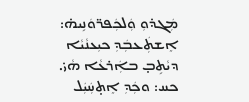ܡܲܓܕ̇ܘܼ ܘܲܠܟܲܦܪ̈ܘܿܢܹܝܗ̇: ܐܸܫܬܲܥܒܲܕܼ ܟܝܼܥܢܵܝܵܐ ܕܝܵܬܹܒ̣ ܒܐܲܪܥܵܐ ܗܵܝ̇.
ܟܚ: ܘܟܲܕܼ ܐܸܬ̣ܚܲܝܲܠ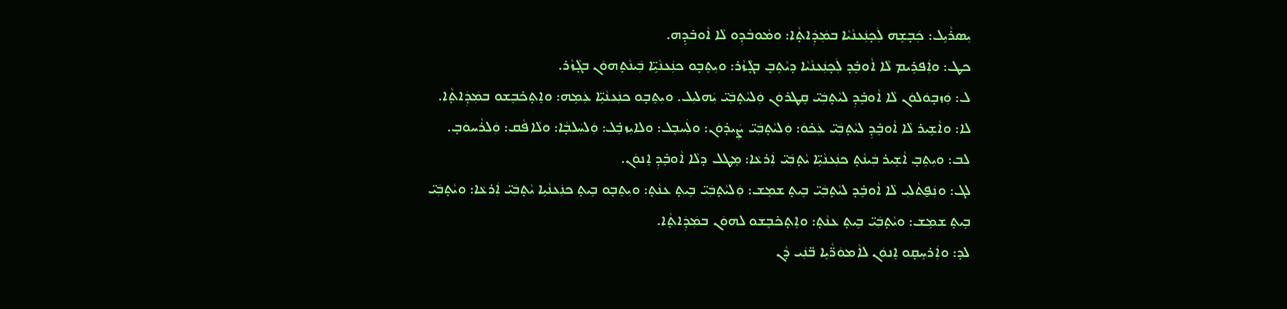ܝܼܣܪܵܝܹܠ: ܟܲܒ̣ܫܹܗ ܠܲܟ̣ܢܲܥܢܵܝܵܐ ܒܡܲܕܲܐܬ̣ܵܐ: ܘܡܵܘܒܵܕܼܘ ܠܵܐ ܐܵܘܒ̇ܕܹܗ.
ܟܛ: ܘܐܲܦܪܹܝܡ ܠܵܐ ܐܵܘܒܸ̇ܕ ܠܲܟ̣ܢܲܥܢܵܝܵܐ ܕܝܵܬܹܒ̣ ܒܓ̣ܵܙܵܪ: ܘܝܼܬܸܒ̣ܘ ܟܢܲܥܢܵܝܹ̈ܐ ܒܲܝܢܵܬ̣ܗܘܿܢ ܒܓ̣ܵܙܵܪ.
ܠ: ܘܲܙܒ̣ܘܿܠܘܿܢ ܠܵܐ ܐܵܘܒܸ̇ܕܼ ܠܝܵܬ̣ܒܲܝ̈ ܩܸܛܪܘܿܢ ܘܲܠܝܵܬ̣ܒܲܝ̈ ܝܲܗܠܝܼܠ. ܘܝܼܬܸܒ̣ܘ ܟܢܲܥܢܵܝܹ̈ܐ ܥܲܡܹܗ: ܘܐܸܬ̣ܟ̇ܒܸܫܘ ܒܡܲܕܲܐܬ̣ܵܐ.
ܠܐ: ܘܐܵܫܹܝܪ ܠܵܐ ܐܵܘܒܸ̇ܕܼ ܠܝܵܬ̣ܒܲܝ̈ ܥܲܟ̇ܘܿ: ܘܲܠܝܵܬ̣ܒܲܝ̈ ܨܲܝܕ̇ܘܿܢ: ܘܠܲܚܒܸܠ: ܘܠܐܝܼܙܒܸ̇ܠ: ܘܲܠܚܲܠܒ̣ܵܐ: ܘܠܵܐܦܵܩ: ܘܲܠܪܵܚܘܿܒ̣.
ܠܒ: ܘܝܼܬܸܒ̣ ܐܵܫܹܝܪ ܒܲܝܢܵܬ̣ ܟܢܲܥܢܵܝܹ̈ܐ ܝܵܬ̣ܒܲܝ̈ ܐܲܪܥܵܐ: ܡܸܛܠ ܕܠܵܐ ܐܵܘܒܸ̇ܕܼ ܐܸܢܘܿܢ.
ܠܓ: ܘܢܲܦ̮ܬܵܠܝܼ ܠܵܐ ܐܵܘܒܸ̇ܕ ܠܝܵܬ̣ܒܲܝ̈ ܒܹܝܬ̣ ܫܡܸܫ: ܘܲܠܝܵܬ̣ܒܲܝ̈ ܒܹܝܬ̣ ܥܢܵܬ̣: ܘܝܼܬܸܒ̣ܘ ܒܹܝܬ̣ ܟܢܲܥܢܵܝܹܐ ܝܵܬ̣ܒܲܝ̈ ܐܲܪܥܵܐ: ܘܝܵܬ̣ܒܲܝ̈ ܒܹܝܬ̣ ܫܡܸܫ: ܘܝܵܬ̣ܒܲܝ̈ ܒܹܝܬ̣ ܥܢܵܬ̣: ܘܐܸܬ̣ܟ̇ܒܸܫܘ ܠܗܘܿܢ ܒܡܲܕܲܐܬ̣ܵܐ.
ܠܕ: ܘܐܲܪܚܸܩ̣ܘ ܐܸܢܘܿܢ ܠܐܵܡܘܿܪ̈ܵܝܹܐ ܒ̈ܢܲܝ ܕܵܢ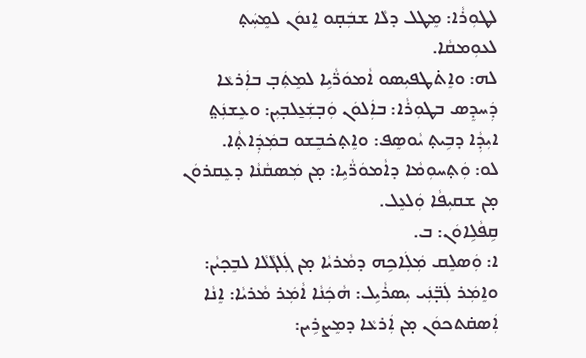ܠܛܘܼܪܵܐ: ܡܸܛܠ ܕܠܵܐ ܫܒܲܩ̣ܘ ܐܸܢܘܿܢ ܠܡܸܚܲܬ̣ ܠܥܘܼܡܩܵܐ.
ܠܗ: ܘܐܸܬ̇ܛܦܝܼܣܘ ܐܵܡܘܿܪ̈ܵܝܹܐ ܠܡܸܬܲܒ̣ ܒܐܲܪܥܵܐ ܕܲܚܕܸܣ ܒܛܘܼܪܵܐ: ܒܐܲܠܘܿܢ ܘܲܒ̣ܫܲܥ̱ܠܒ̣ܝܼܢ: ܘܥܸܫܢܲܬ̤ ܐܝܼܕܼܵܐ ܕܒܹܝܬ̣ ܝܵܘܣܸܦ: ܘܐܸܬ̣ܟ̇ܒܸܫܘ ܒܡܲܕܲܐܬ̣ܵܐ.
ܠܘ: ܘܲܬ̣ܚܘܼܡܵܐ ܕܐܵܡܘܿܪ̈ܵܝܹܐ: ܡ̣ܢ ܡܲܣܩܵܢܵܐ ܕܥܸܩܪܘܿܢ ܡ̣ܢ ܫܩܝܼܦܵܐ ܘܲܠܥܸܠ.
ܩܹܦܵܠܹܐܘܿܢ: ܒ.
ܐ: ܘܲܣܠܸܩ ܡܲܠܲܐܟܹܗ ܕܡܵܪܝܵܐ ܡ̣ܢ ܓܲܠܓܵܠܵܐ ܠܒܸܟ̣ܝܵܢ: ܘܐܸܡܲܪ ܠܲܒ̣̈ܢܲܝ ܝܼܣܪܵܝܹܠ: ܗܵܟܲܢܵܐ ܐܵܡܲܪ ܡܵܪܝܵܐ: ܐܸܢܵܐ ܐܲܣܩ̇ܬܟܘܿܢ ܡ̣ܢ ܐܲܪܥܵܐ ܕܡܸܨܪܹܝܢ: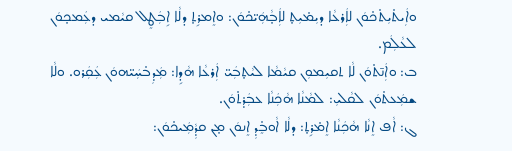ܘܐܲܝܬ̇ܝܼܬ̇ܟ̇ܘܿܢ ܠܐܲܪܥܵܐ ܕܝܼܡ̇ܝܼܬ̣ ܠܐܲܒ̣ܵܗܲܝ̈ܟ̇ܘܿܢ: ܘܐܸܡܪܹܬ̣ ܕܠܵܐ ܐܹܒܲܛܸܠ ܩܝܵܡܝ ܕܥܲܡܟ̣ܘܿܢ ܠܥܵܠܲܡ.
ܒ: ܘܐܲܢ̄ܬ̇ܘܿܢ ܠܵܐ ܬܩܝܼܡܘܼܢ ܩܝܵܡܵܐ ܠܝܵܬ̣ܒܲܝ̈ ܐܲܪܥܵܐ ܗܵܕܹܐ: ܡܲܕܼܒ̇ܚܲܝ̈ܗܘܿܢ ܥܲܩܲܪܘ. ܘܠܵܐ ܫܡܲܥܬ̇ܘܿܢ ܠܩܵܠܝܼ: ܠܡܵܢܵܐ ܗܵܟܲܢܵܐ ܥܒܲܕ̇ܬ̇ܘܿܢ.
ܓ: ܐܵܦ ܐܸܢܵܐ ܗܵܟܲܢܵܐ ܐܸܡ̇ܪܹܬ̣: ܕܠܵܐ ܐܵܘܒܸ̇ܕܼ ܐܸܢܘܿܢ ܡ̣ܢ ܩܕܼܵܡܲܝܟ̇ܘܿܢ: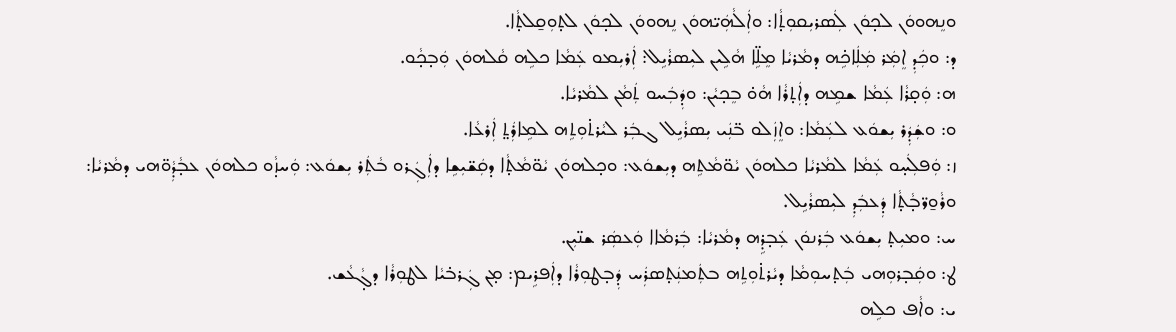ܘܢܸܗܘܘܿܢ ܠܟ̣ܘܿܢ ܠܲܣܪܝܼܩܘܼܬ̣ܵܐ: ܘܐܲܠܵܗܲܝ̈ܗܘܿܢ ܢܸܗܘܘܿܢ ܠܟ̣ܘܿܢ ܠܬ̣ܘܼܩ̱ܠܬ̣ܵܐ.
ܕ: ܘܟܲܕܼ ܐܸܡܲܪ ܡܲܠܲܐܟܹ̇ܗ ܕܡܵܪܝܵܐ ܡܸܠܹ̈ܐ ܗܵܠܹܝܢ ܠܝܼܣܪܵܝܹܠ: ܐܲܪܝܼܡܘ ܥܲܡܵܐ ܟܠܹܗ ܩܵܠܗܘܿܢ ܘܲܒ̣ܟ̣ܵܘ.
ܗ: ܘܲܩ̣ܪܵܐ ܥܲܡܵܐ ܫܡܹܗ ܕܐܲܬ̣ܪܵܐ ܗܵܘ̇ ܒܸܟ̣ܝܵܢ: ܘܕܲܒܲܚܘ ܬܲܡܵܢ ܠܡܵܪܝܵܐ.
ܘ: ܘܫܲܕܲܪ ܝܼܫܘܿܥ ܠܥܲܡܵܐ: ܘܐܸܙܲܠܘ ܒ̈ܢܲܝ ܝܼܣܪܵܝܹܠ ܓܒܲܪ ܠܝܵܪܬ̇ܘܼܬܹܗ ܠܡܹܐܪܲܬ̤ ܐܲܪܥܵܐ.
ܙ: ܘܲܦܠܲܚ̣ܘ ܥܲܡܵܐ ܠܡܵܪܝܵܐ ܟܠܗܘܿܢ ܝܵܘ̈ܡܵܬܹܗ ܕܝܼܫܘܿܥ: ܘܟ̣ܠܗܘܿܢ ܝܵܘ̈ܡܵܬ̣ܵܐ ܕܩܲܫ̈ܝܼܫܹܐ ܕܐܲܓܲܪܘ ܒܵܬܲܪ ܝܼܫܘܿܥ: ܘܲܚܙ̣ܵܘ ܟܠܗܘܿܢ ܥܒ̣ܵܕܼܵܘ̈ܗܝ ܕܡܵܪܝܵܐ: ܘܪܵܘ̱ܪ̈ܒ̣ܵܬ̣ܵܐ ܕܲܥܒܲܕܼ ܠܝܼܣܪܵܝܹܠ.
ܚ: ܘܡܝܼܬ̣ ܝܼܫܘܿܥ ܒܲܪܢܘܿܢ ܥܲܒ̣ܕܹ̇ܗ ܕܡܵܪܝܵܐ: ܒܲܪܡܵܐܐ ܘܲܥܣܲܪ ܫܢ̈ܝܼܢ.
ܛ: ܘܩܲܒ̣ܪܘܼܗܝ ܒܲܬ̣ܚܘܼܡܵܐ ܕܝܵܪܬ̇ܘܼܬܹܗ ܒܬܲܡܢܲܬ̣ܣܪܲܚ ܕܲܒ̣ܛܘܼܪܵܐ ܕܐܲܦܪܹܝܡ: ܡ̣ܢ ܓܲܪܒ̇ܝܵܐ ܠܛܘܼܪܵܐ ܕܓ̣ܵܥܵܫ.
ܝ: ܘܐܵܦ ܟܠܹܗ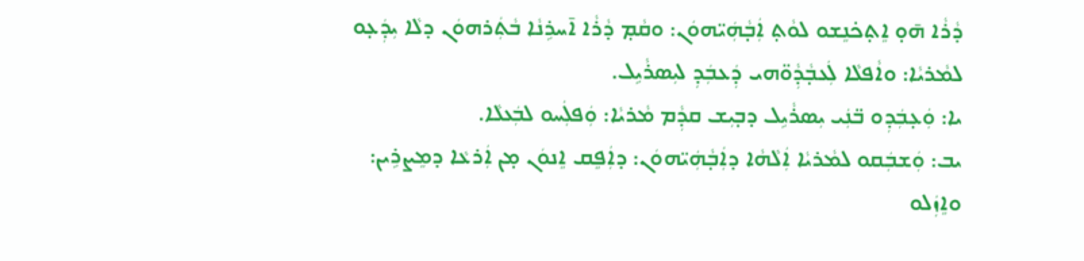ܕܵܪܵܐ ܗ̄ܘ̣ ܐܸܬ̣ܟ̇ܢܸܫܘ ܠܘܵܬ̣ ܐܲܒ̣ܵܗܲܝ̈ܗܘܿܢ: ܘܩܵܡ̣ ܕܵܪܵܐ ܐ̄ܚܪܹܢܵܐ ܒܵܬܲܪܗܘܿܢ ܕܠܵܐ ܝܼܕܲܥ̣ܘ ܠܡܵܪܝܵܐ: ܘܐܵܦܠܵܐ ܠܲܥܒ̣ܵܕܼܵܘ̈ܗܝ ܕܲܥܒܲܕܼ ܠܝܼܣܪܵܝܹܠ.
ܝܐ: ܘܲܥ̣ܒܲܕܼܘ ܒ̈ܢܲܝ ܝܼܣܪܵܝܹܠ ܕܒ̣ܝܼܫ ܩܕܼܵܡ ܡܵܪܝܵܐ: ܘܲܦܠܲܚܘ ܠܒܲܥܠܵܐ.
ܝܒ: ܘܲܫܒܲܩܘ ܠܡܵܪܝܵܐ ܐܲܠܵܗܵܐ ܕܐܲܒ̣ܵܗܲܝ̈ܗܘܿܢ: ܕܐܲܦܸܩ ܐܸܢܘܿܢ ܡ̣ܢ ܐܲܪܥܵܐ ܕܡܸܨܪܹܝܢ: ܘܐܸܙܲܠܘ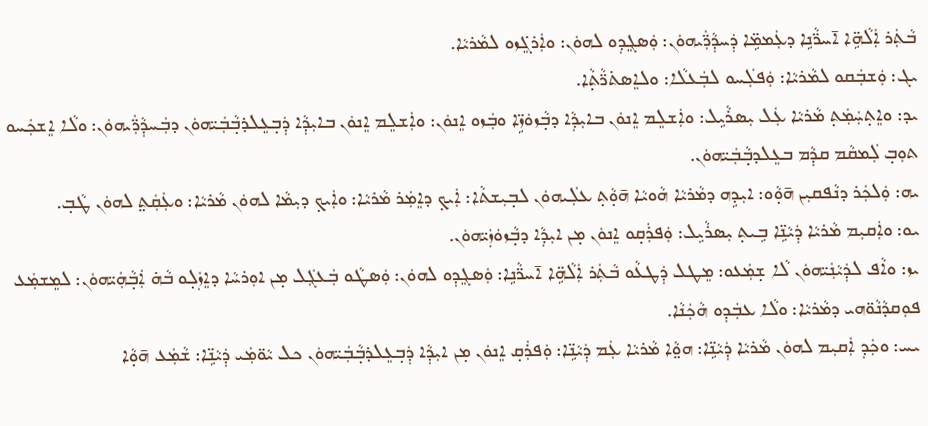ܒܵܬܲܪ ܐܲܠܵܗܹ̈ܐ ܐ̄ܚܪ̈ܵܢܹܐ ܕܥܲܡܡܹ̈ܐ ܕܲܚܕܼܵܪ̈ܲܝܗܘܿܢ: ܘܲܣܓܸܕܼܘ ܠܗܘܿܢ: ܘܐܲܪܓܸ̇ܙܘ ܠܡܵܪܝܵܐ.
ܝܓ: ܘܲܫܒܲܩܘ ܠܡܵܪܝܵܐ: ܘܲܦܠܲܚܘ ܠܒܲܥܠܵܐ: ܘܠܐܸܣܬ̇ܪ̈ܵܬ̣ܵܐ.
ܝܕ: ܘܐܸܬ̣ܚܲܡܲܬ̣ ܡܵܪܝܵܐ ܥܲܠ ܝܼܣܪܵܝܹܠ: ܘܐܲܫܠܸܡ ܐܸܢܘܿܢ ܒܐܝܼܕܼܵܐ ܕܒ̣ܵܙܘܿܙܹ̈ܐ ܘܒܲܙܘ ܐܸܢܘܿܢ: ܘܐܲܫܠܸܡ ܐܸܢܘܿܢ ܒܐܝܼܕܼܵܐ ܕܲܒ̣ܥܸܠܕ̇ܒ̣ܵܒܲܝ̈ܗܘܿܢ ܕܒܲܚܕܼܵܪ̈ܲܝܗܘܿܢ: ܘܠܵܐ ܐܸܫܟܲܚܘ ܬܘܼܒ̣ ܠܲܡܩܵܡ ܩܕܼܵܡ ܒܥܸܠܕܒ̣ܵܒܲܝ̈ܗܘܿܢ.
ܝܗ: ܘܲܠܟܲܪ ܕܢܵܦܩܝܼܢ ܗ̄ܘ̣ܵܘ: ܐܝܼܕܹܗ ܕܡܵܪܝܵܐ ܗܵܘܝܵܐ ܗ̄ܘ̣ܵܬ̣ ܥܠܲܝܗܘܿܢ ܠܒ̣ܝܼܫܬܵܐ: ܐܲܝܟ̣ ܕܐܸܡܲܪ ܡܵܪܝܵܐ: ܘܐܲܝܟ̣ ܕܝܼܡܵܐ ܠܗܘܿܢ ܡܵܪܝܵܐ: ܘܥܲܩܲܬ̤ ܠܗܘܿܢ ܛܵܒ̣.
ܝܘ: ܘܐܲܩܝܼܡ ܡܵܪܝܵܐ ܕܲܝܵܢܹ̈ܐ ܒܹܝܬ̣ ܝܼܣܪܵܝܹܠ: ܘܲܦܪܲܩ̣ܘ ܐܸܢܘܿܢ ܡ̣ܢ ܐܝܼܕܼܵܐ ܕܒ̣ܵܙܘܿܙܲܝ̈ܗܘܿܢ.
ܝܙ: ܘܐܵܦ ܠܕܲܝܵܢܲܝ̈ܗܘܿܢ ܠܵܐ ܫ̣ܡܲܥܘ: ܡܸܛܠ ܕܲܛܥܵܘ ܒܵܬܲܪ ܐܲܠܵܗܹ̈ܐ ܐ̄ܚܪ̈ܵܢܹܐ: ܘܲܣܓܸܕܼܘ ܠܗܘܿܢ: ܘܲܣܛܵܘ ܒܲܥܓܲܠ ܡ̣ܢ ܐܘܼܪܚܵܐ ܕܐܸܙܲܠ̣ܘ ܒܵܗ̇ ܐܲܒ̣ܵܗܲܝ̈ܗܘܿܢ: ܠܡܸܫܡܲܥ ܦܘܼܩܕܵܢܵܘ̈ܗܝ ܕܡܵܪܝܵܐ: ܘܠܵܐ ܥܒܲܕܼܘ ܗܵܟܲܢܵܐ.
ܝܚ: ܘܟܲܕܼ ܐܲܩܝܼܡ ܠܗܘܿܢ ܡܵܪܝܵܐ ܕܲܝܵܢܹ̈ܐ: ܗܘ̤ܵܐ ܡܵܪܝܵܐ ܥܲܡ ܕܲܝܵܢܹ̈ܐ: ܘܲܦܪܲܩ̣ ܐܸܢܘܿܢ ܡ̣ܢ ܐܝܼܕܼܵܐ ܕܲܒ̣ܥܸܠܕ̇ܒ̣ܵܒܲܝ̈ܗܘܿܢ ܟܠ ܝܵܘ̈ܡܲܝ ܕܲܝܵܢܹ̈ܐ: ܫܵܡܲܥ ܗ̄ܘ̣ܵܐ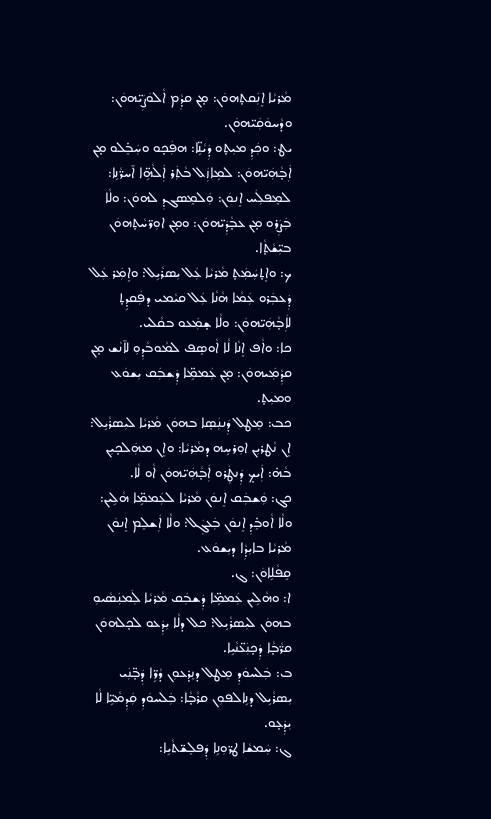ܡܵܪܝܵܐ ܐܸܢܲܩܬ̣ܗܘܿܢ: ܡ̣ܢ ܩܕܼܵܡ ܐܵܠܘܿܨܲܝ̈ܗܘܿܢ: ܘܕܵܚܘܿܩܲܝ̈ܗܘܿܢ.
ܝܛ: ܘܟܲܕܼ ܡܝܼܬ̣ܘ ܕܲܝܵܢܹ̈ܐ: ܗܦܲܟ̣ܘ ܘܚܲܒܸ̇ܠܘ ܡ̣ܢ ܐܲܒ̣ܵܗܲܝ̈ܗܘܿܢ: ܠܡܹܐܙܲܠ ܒܵܬܲܪ ܐܲܠܵܗܹ̈ܐ ܐ̄ܚܪ̈ܵܢܹܐ: ܠܡܸܦܠܲܚ ܐܸܢܘܿܢ: ܘܲܠܡܸܣܓܕܼ ܠܗܘܿܢ: ܘܠܵܐ ܒܲܨܲܪܘ ܡ̣ܢ ܥܒ̣ܵܕܲܝ̈ܗܘܿܢ: ܘܡ̣ܢ ܐܘܼܪ̈ܚܵܬ̣ܗܘܿܢ ܒܝܼ̈ܫܵܬ̣ܵܐ.
ܟ: ܘܐܸܬ̣ܚܲܡܲܬ̣ ܡܵܪܝܵܐ ܥܲܠ ܝܼܣܪܵܝܹܠ: ܘܐܸܡܲܪ ܥܲܠ ܕܲܥܒܲܪܘ ܥܲܡܵܐ ܗܵܢܵܐ ܥܲܠ ܩܝܵܡܝ ܕܦܲܩܕܹܬ̣ ܠܐܲܒ̣ܵܗܲܝ̈ܗܘܿܢ: ܘܠܵܐ ܫ̣ܡܲܥܘ ܒܩܵܠܝ.
ܟܐ: ܘܐܵܦ ܐܸܢܵܐ ܠܵܐ ܐܵܘܣܸܦ ܠܡܵܘܒܵܕܼܘܼ ܠܐ̄ܢܵܫ ܡ̣ܢ ܩܕܼܵܡܲܝܗܘܿܢ: ܡ̣ܢ ܥܲܡܡܹ̈ܐ ܕܲܫܒܲܩ ܝܼܫܘܿܥ ܘܡܝܼܬ̣.
ܟܒ: ܡܸܛܠ ܕܲܢܢܲܣܸܐ ܒܗܘܿܢ ܡܵܪܝܵܐ ܠܝܼܣܪܵܝܹܠ: ܐܸܢ ܢܵܛܪܝܼܢ ܐܘܼܪܚܹܗ ܕܡܵܪܝܵܐ: ܘܐܸܢ ܡܗܲܠܟ̣ܝܼܢ ܒܵܗ̇: ܐܲܝܟ̣ ܕܲܢܛܲܪܘ ܐܲܒ̣ܵܗܲܝ̈ܗܘܿܢ ܐܵܘ ܠܵܐ.
ܟܓ: ܘܲܫܒܲܩ ܐܸܢܘܿܢ ܡܵܪܝܵܐ ܠܥܲܡܡܹ̈ܐ ܗܵܠܹܝܢ: ܘܠܵܐ ܐܵܘܒܸ̇ܕܼ ܐܸܢܘܿܢ ܒܲܥܓܲܠ: ܘܠܵܐ ܐܲܫܠܸܡ ܐܸܢܘܿܢ ܡܵܪܝܵܐ ܒܐܝܼܕܼܵܐ ܕܝܼܫܘܿܥ.
ܩܹܦܵܠܹܐܘܿܢ: ܓ.
ܐ: ܘܗܵܠܹܝܢ ܥܲܡܡܹ̈ܐ ܕܲܫܒܲܩ ܡܵܪܝܵܐ ܠܲܡܢܲܣܵܝܘܼ ܒܗܘܿܢ ܠܝܼܣܪܵܝܹܠ: ܟܠ ܕܠܵܐ ܝܼܕܲܥܘ ܠܟ̣ܠܗܘܿܢ ܩܪ̈ܵܒ̣ܵܐ ܕܲܟ̣ܢܲܥ̈ܢܵܝܹܐ.
ܒ: ܒܲܠܚܘܿܕܼ ܡܸܛܠ ܕܢܸܕ̇ܥܘܼܢ ܕܵܪܹ̈ܐ ܕܲܒ̣̈ܢܲܝ ܝܼܣܪܵܝܹܠ ܕܢܹܐܠܦܘܼܢ ܩܪܵܒ̣ܵܐ: ܒܲܠܚܘܿܕܼ ܩܲܕܼܡܵܝܹ̈ܐ ܠܵܐ ܝܼܕܲܥ̣ܘ.
ܓ: ܚܲܡܫܵܐ ܛܪ̈ܘܼܢܹܐ ܕܲܦܠܸܫ̈ܬܵܝܹܐ: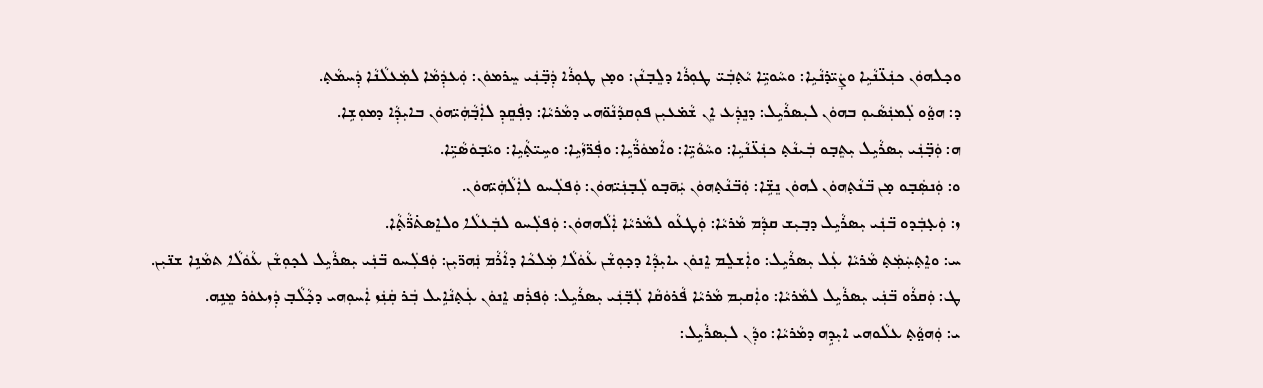ܘܟ̣ܠܗܘܿܢ ܟܢܲܥ̈ܢܵܝܹܐ ܘܨܲܝ̈ܕ̇ܢܵܝܹܐ: ܘܚܵܘܝܹ̈ܐ ܝܵܬ̣ܒܲܝ̈ ܛܘܼܪܵܐ ܕܠܸܒ̣ܢܵܢ: ܘܡ̣ܢ ܛܘܼܪܵܐ ܕܲܒ̣̈ܢܲܝ ܚܸܪܡܘܿܢ: ܘܲܥܕܲܡܵܐ ܠܡܲܥܠܵܢܵܐ ܕܲܚܡܵܬ̣.
ܕ: ܗܘ̤ܵܘ ܠܲܡܢܲܣܵܝܘܼ ܒܗܘܿܢ ܠܝܼܣܪܵܝܹܠ: ܕܢܸܕܲܥ ܐܸܢ ܫܵܡ̇ܥܝܼܢ ܦܘܼܩܕܵܢܵܘ̈ܗܝ ܕܡܵܪܝܵܐ: ܕܦܲܩܸܕܼ ܠܐܲܒ̣ܵܗܲܝ̈ܗܘܿܢ ܒܐܝܼܕܼܵܐ ܕܡܘܼܫܹܐ.
ܗ: ܘܲܒ̣̈ܢܲܝ ܝܼܣܪܵܝܹܠ ܝܼܬܸܒ̣ܘ ܒܲܝܢܵܬ̣ ܟܢܲܥ̈ܢܵܝܹܐ: ܘܚܵܘܵܝܹ̈ܐ: ܘܐܵܡܘܿܪ̈ܵܝܹܐ: ܘܦܲܪ̈ܙܵܝܹܐ: ܘܚܹܝ̈ܬ̣ܵܝܹܐ: ܘܝܵܒ̣ܘܿܣܵܝܹ̈ܐ.
ܘ: ܘܲܢܣܲܒ̣ܘ ܡ̣ܢ ܒ̈ܢܵܬ̣ܗܘܿܢ ܠܗܘܿܢ ܢܸܫܹ̈ܐ: ܘܲܒ̈ܢܵܬ̣ܗܘܿܢ ܝܲܗ̄ܒ̣ܘ ܠܲܒ̣ܢܲܝ̈ܗܘܿܢ: ܘܲܦܠܲܚܘ ܠܐܲܠܵܗܲܝ̈ܗܘܿܢ.
ܙ: ܘܲܥ̣ܒܲܕܘ ܒ̈ܢܲܝ ܝܼܣܪܵܝܹܠ ܕܒ̣ܝܼܫ ܩܕܼܵܡ ܡܵܪܝܵܐ: ܘܲܛܥܵܘ ܠܡܵܪܝܵܐ ܐܲܠܵܗܗܘܿܢ: ܘܲܦܠܲܚܘ ܠܒܲܥܠܵܐ ܘܠܐܸܣܬ̇ܪ̈ܵܬ̣ܵܐ.
ܚ: ܘܐܸܬ̣ܚܲܡܲܬ̣ ܡܵܪܝܵܐ ܥܲܠ ܝܼܣܪܵܝܹܠ: ܘܐܲܫܠܸܡ ܐܸܢܘܿܢ ܝܐܝܼܕܼܵܐ ܕܟ̣ܘܼܫܵܢ ܥܵܘܿܠܵܐ ܡܲܠܟܵܐ ܕܐܵܪܵܡ ܢܲܗܪ̈ܝܼܢ: ܘܲܦܠܲܚܘ ܒ̈ܢܲܝ ܝܼܣܪܵܝܹܠ ܠܟ̣ܘܼܫܵܢ ܥܵܘܿܠܵܐ ܬܡܵܢܹܐ ܫܢ̈ܝܼܢ.
ܛ: ܘܲܩܪܵܘ ܒ̈ܢܲܝ ܝܼܣܪܵܝܹܠ ܠܡܵܪܝܵܐ: ܘܐܲܩܝܼܡ ܡܵܪܝܵܐ ܦܵܪܘܿܩܵܐ ܠܲܒ̣̈ܢܲܝ ܝܼܣܪܵܝܹܠ: ܘܲܦܪܲܩ ܐܸܢܘܿܢ ܥܲܬ̣ܢܵܐܹܝܠ ܒܲܪ ܩܲܢܲܙ ܐܲܚܘܼܗܝ ܕܟ̣ܵܠܵܒ̣ ܕܲܙܥܘܿܪ ܡܸܢܹܗ.
ܝ: ܘܲܗܘ̤ܵܬ̣ ܥܠܵܘܗܝ ܐܝܼܕܹܗ ܕܡܵܪܝܵܐ: ܘܕܼܵܢ ܠܝܼܣܪܵܝܹܠ: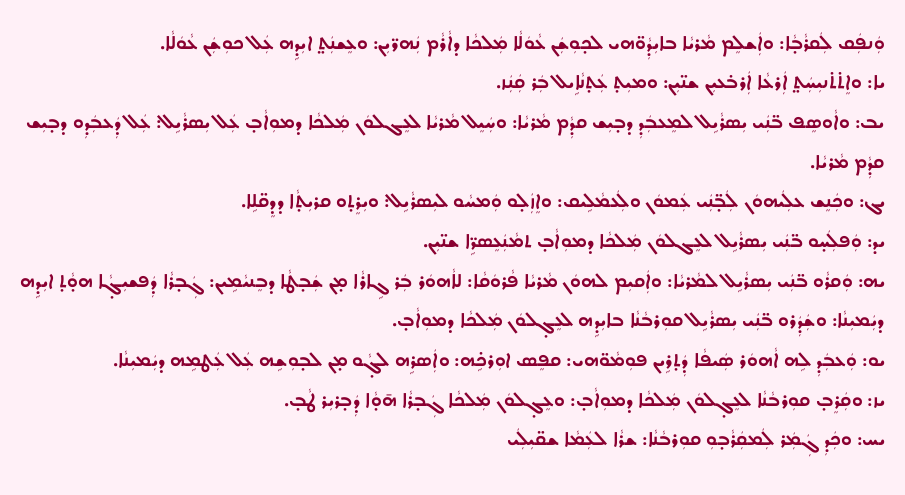ܘܲܢܦܲܩ ܠܲܩܪܵܒ̣ܵܐ: ܘܐܲܫܠܸܡ ܡܵܪܝܵܐ ܒܐܝܼܕܼܵܘ̈ܗܝ ܠܟ̣ܘܼܫܲܢ ܥܵܘܿܠܵܐ ܡܲܠܟܵܐ ܕܐܵܪܵܡ ܢܲܗܪ̈ܝܼܢ: ܘܥܸܫܢܲܬ̤ ܐܝܼܕܹܗ ܥܲܠ ܟܘܼܫܲܢ ܥܵܘܿܠܵܐ.
ܝܐ: ܘܐܸܬ̇ܬ̇ܢܝܼܚܲܬ̤ ܐܲܪܥܵܐ ܐܲܪܒ̇ܥܝܼܢ ܫܢ̈ܝܼܢ: ܘܡܝܼܬ̣ ܥܲܬ̣ܢܵܐܹܝܠ ܒܲܪ ܩܲܢܲܙ.
ܝܒ: ܘܐܵܘܣܸܦ ܒ̈ܢܲܝ ܝܼܣܪܵܝܹܠ ܠܡܸܥܒܲܕܼ ܕܒ̣ܝܼܫ ܩܕܼܵܡ ܡܵܪܝܵܐ: ܘܚܲܝܸܠ ܡܵܪܝܵܐ ܠܥܸܓܠܘܿܢ ܡܲܠܟܵܐ ܕܡܘܼܐܵܒ̣ ܥܲܠ ܝܼܣܪܵܝܹܠ: ܥܲܠ ܕܲܥܒܲܕܼܘ ܕܒ̣ܝܼܫ ܩܕܼܵܡ ܡܵܪܝܵܐ.
ܝܓ: ܘܟܲܢܸܫ ܥܠܲܝܗܘܿܢ ܠܲܒ̣̈ܢܲܝ ܥܲܡܘܿܢ ܘܠܲܥܡܵܠܹܝܩ: ܘܐܸܙܲܠ̣ܘ ܘܲܡܚܵܘ ܠܝܼܣܪܵܝܹܠ: ܘܝܼܪܸܬ̣ܘ ܩܪܝܼܬ̣ܵܐ ܕܕܸܩ̈ܠܹܐ.
ܝܕ: ܘܲܦܠܲܚ̣ܘ ܒ̈ܢܲܝ ܝܼܣܪܵܝܹܠ ܠܥܸܓܠܘܿܢ ܡܲܠܟܵܐ ܕܡܘܼܐܵܒ̣ ܬܡܵܢܲܥܸܣܪܹ̈ܐ ܫܢ̈ܝܼܢ.
ܝܗ: ܘܲܩܪܵܘ ܒ̈ܢܲܝ ܝܼܣܪܵܝܹܠ ܠܡܵܪܝܵܐ: ܘܐܲܩܝܼܡ ܠܗܘܿܢ ܡܵܪܝܵܐ ܦܵܪܘܿܩܵܐ: ܠܐܵܗܘܿܪ ܒܲܪ ܓܹܐܪܵܐ ܡ̣ܢ ܫܲܒ̣ܛܵܐ ܕܒܸܢܝܵܡܹܝܢ: ܓܲܒ̣ܪܵܐ ܕܲܦܫܝܼܓ̣ܵܐ ܗܘ̣ܵܬ̣ ܐܝܼܕܹܗ ܕܝܲܡܝܼܢܵܐ: ܘܫܲܕܲܪܘ ܒ̈ܢܲܝ ܝܼܣܪܵܝܹܠ ܩܘܼܪܒܵܢܵܐ ܒܐܝܼܕܹܗ ܠܥܸܓ̣ܠܘܿܢ ܡܲܠܟܵܐ ܕܡܘܼܐܵܒ̣.
ܝܘ: ܘܲܥܒܲܕܼ ܠܹܗ ܐܵܗܘܿܪ ܣܲܝܦܵܐ ܕܲܬ̣ܪܹܝܢ ܦܘܼܡܵܘ̈ܗܝ: ܩܦܸܣ ܐܘܼܪܟܹ̇ܗ: ܘܐܲܣܪܹܗ ܠܓ̣ܵܘ ܡ̣ܢ ܠܒ̣ܘܼܫܹܗ ܥܲܠ ܥܲܛܡܹܗ ܕܝܲܡܝܼܢܵܐ.
ܝܙ: ܘܩܲܪܸܒ̣ ܩܘܼܪܒܵܢܵܐ ܠܥܸܓ̣ܠܘܿܢ ܡܲܠܟܵܐ ܕܡܘܼܐܵܒ̣: ܘܥܸܓ̣ܠܘܿܢ ܡܲܠܟܵܐ ܓܲܒ̣ܪܵܐ ܗ̄ܘ̣ܵܐ ܕܲܒ̣ܪܝܼܪ ܛܵܒ̣.
ܝܚ: ܘܟܲܕܼ ܓܲܡܲܪ ܠܲܡܩܲܪܵܒ̣ܘܼ ܩܘܼܪܒܵܢܵܐ: ܫܪܵܐ ܠܥܲܡܵܐ ܫܩ̈ܝܼܠܲܝ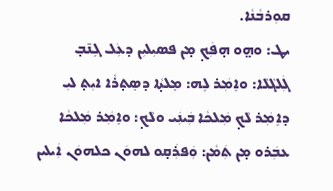ܩܘܼܪܒܵܢܵܐ.
ܝܛ: ܘܗ̤ܘ ܗ̣ܦܲܟ̣ ܡ̣ܢ ܦܣܝܼܠܝܼܢ ܕܥܲܠ ܓܹܢ̄ܒ̣ ܓܲܠܓܵܠܵܐ: ܘܐܸܡܲܪ ܠܹܗ: ܡܸܠܬ̣ܵܐ ܕܣܸܬ̣ܪܵܐ ܐܝܼܬ̣ ܠܝܼ ܕܐܹܡܲܪ ܠܵܟ̣ ܡܲܠܟܵܐ ܒܲܝܢܲܝ ܘܠܵܟ̣: ܘܐܸܡܲܪ ܡܲܠܟܵܐ ܥܒܲܪܘ ܡ̣ܢ ܬܲܡܵܢ: ܘܲܦܪܲܩ̣ܘ ܠܗܘܿܢ ܟܠܗܘܿܢ ܐܲܝܠܝܢ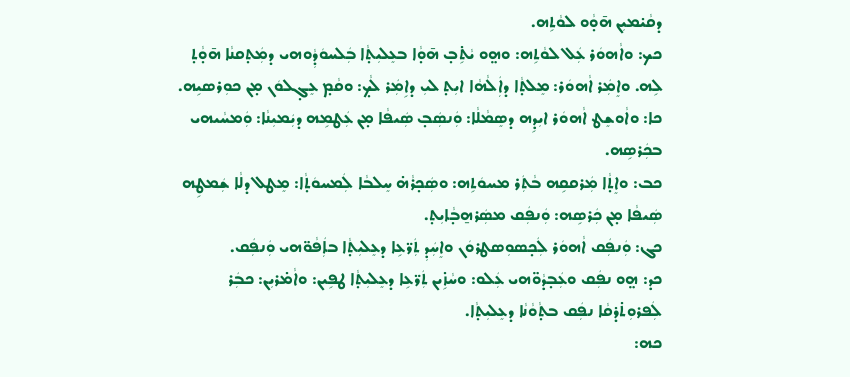ܕܩܵܝ̇ܡܝܼܢ ܗ̄ܘ̣ܵܘ ܠܘܵܬܹܗ.
ܟܟ: ܘܐܵܗܘܿܪ ܥܲܠ ܠܘܵܬܹܗ: ܘܗ̤ܘ ܝܵܬܹ̇ܒ̣ ܗ̄ܘ̣ܵܐ ܒܥܸܠܝܼܬ̣ܵܐ ܒܲܠܚܘܿܕܼܵܘܗܝ ܕܡܲܬ̣ܩܢܵܐ ܗ̄ܘ̣ܵܬ̣ ܠܹܗ. ܘܐܸܡܲܪ ܐܵܗܘܿܪ: ܡܸܠܬ̣ܵܐ ܕܐܲܠܵܗܵܐ ܐܝܼܬ̣ ܠܝܼ ܕܐܹܡܲܪ ܠܵܟ̣: ܘܩܵܡ̣ ܥܸܓ̣ܠܘܿܢ ܡ̣ܢ ܟܘܼܪܣܝܹܗ.
ܟܐ: ܘܐܵܘܫܸܛ ܐܵܗܘܿܪ ܐܝܼܕܹܗ ܕܣܸܡܵܠܵܐ: ܘܲܢܣܲܒ̣ ܣܲܝܦܵܐ ܡ̣ܢ ܥܲܛܡܹܗ ܕܝܲܡܝܼܢܵܐ: ܘܲܡܚܵܝܗܝ ܒܟܲܪܣܹܗ.
ܟܒ: ܘܐܸܬ̣ܵܐ ܡܲܪܩܩܹܗ ܒܵܬܲܪ ܡܚܘܿܬܹܗ: ܘܣܲܟ̣ܪܵܗ̇ ܚܸܠܒܵܐ ܠܲܡܚܘܿܬ̣ܵܐ: ܡܸܛܠ ܕܠܵܐ ܫܲܡܛܹܗ ܣܲܝܦܵܐ ܡ̣ܢ ܟܲܪܣܹܗ: ܘܲܢܦܲܩ ܡܣܲܪܗ̱ܒ̣ܵܐܝܼܬ̣.
ܟܓ: ܘܲܢܦܲܩ ܐܵܗܘܿܪ ܠܲܟ̣ܣܘܼܣܛܪܘܿܢ ܘܐܸܚܲܕܼ ܬܲܪ̈ܥܹܐ ܕܥܸܠܝܼܬ̣ܵܐ ܒܐܲܦܵܘ̈ܗܝ ܘܲܢܦܲܩ.
ܟܕ: ܗ̤ܘ ܢܦܲܩ ܘܥܲܒ̣ܕܵܘ̈ܗܝ ܥܲܠܘ: ܘܚܵܙܹ̇ܝܢ ܬܲܪ̈ܥܹܐ ܕܥܸܠܝܼܬ̣ܵܐ ܛܦܹܝܢ: ܘܐܵܡ̇ܪܝܼܢ: ܟܒܲܪ ܠܲܦܪܘܼܬ̇ܕ̇ܩܵܐ ܢܦܲܩ ܒܬ̣ܵܘܵܢܵܐ ܕܥܸܠܝܼܬ̣ܵܐ.
ܟܗ: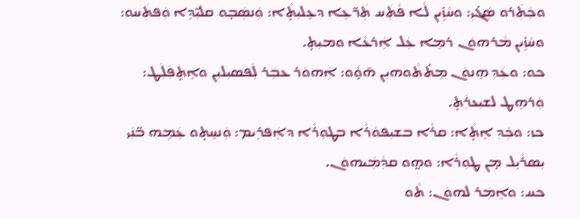ܘܟܲܬܲܪܘ ܣܲܓ̇ܝܼ: ܘܚܵܙܹ̇ܝܢ ܠܵܐ ܦܵܬܲܚ ܬܲܪ̈ܥܹܐ ܕܥܸܠܝܼܬ̣ܵܐ: ܘܲܢܣܲܒ̣ܘ ܩܠܝܼ̈ܕܹܐ ܘܲܦܬܲܚܘ: ܘܚܵܙܹ̇ܝܢ ܡܵܪܗܘܿܢ ܪܡܸܐ ܥܲܠ ܐܲܪܥܵܐ ܘܡܝܼܬ̣.
ܟܘ: ܘܥܲܕܼ ܗܸܢܘܿܢ ܡܸܬ̇ܬܵܘܗܝܼܢ ܗ̄ܘ̣ܵܘ: ܐܲܗܘܿܪ ܥܒܲܪ ܠܲܦܣܝܼܠܝܼܢ ܘܐܸܬ̣ܦܲܠܲܛ: ܘܲܪܗܸܛ ܠܫܝܼܥܪܲܬ̣.
ܟܙ: ܘܟܲܕܼ ܐܸܬ̣ܵܐ: ܩܪܵܐ ܒܫܝܼܦܘܿܪܵܐ ܒܛܘܼܪܵܐ ܕܐܲܦܪܹܝܡ: ܘܲܢܚܸܬ̣ܘ ܥܲܡܹܗ ܒ̈ܢܲܝ ܝܼܣܪܵܝܹܠ ܡ̣ܢ ܛܘܼܪܵܐ: ܘܗ̤ܘ ܩܕܼܵܡܲܝܗܘܿܢ.
ܟܚ: ܘܐܸܡܲܪ ܠܗܘܿܢ: ܬܵܘ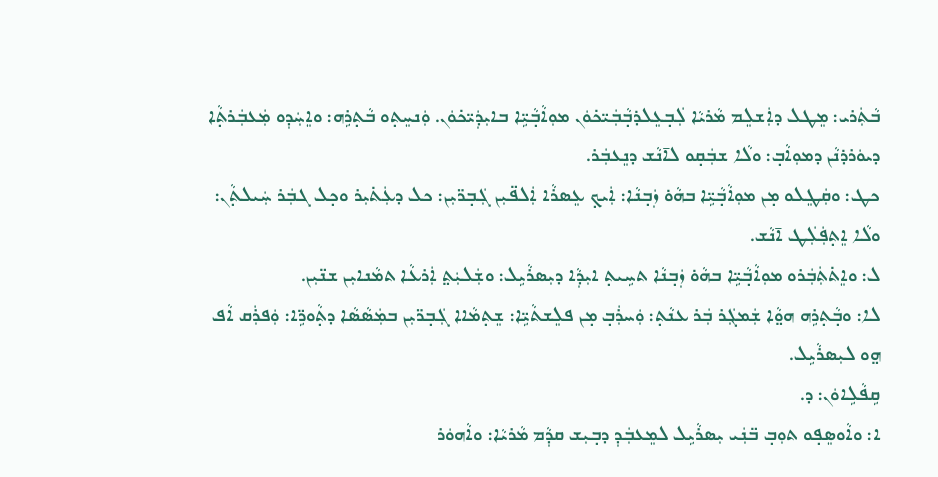ܒܵܬܲܪܝ: ܡܸܛܠ ܕܐܲܫܠܸܡ ܡܵܪܝܵܐ ܠܲܒ̣ܥܸܠܕ̇ܒ̣ܵܒܲܝ̈ܟ̇ܘܿܢ ܡܘܼܐܵܒ̣ܵܝܹ̈ܐ ܒܐܝܼܕܲܝ̈ܟ̇ܘܿܢ. ܘܲܢܚܸܬ̣ܘ ܒܵܬ̣ܪܹܗ: ܘܐܸܚܲܕܼܘ ܡܲܥܒܲܪܬ̣ܵܐ ܕܝܘܿܪܕ̇ܢܵܢ ܕܡܘܼܐܵܒ̣: ܘܠܵܐ ܫܒܲܩ̣ܘ ܠܐ̄ܢܵܫ ܕܢܸܥܒܲܪ.
ܟܛ: ܘܩܲܛܸܠܘ ܡ̣ܢ ܡܘܼܐܵܒ̣ܵܝܹ̈ܐ ܒܗܵܘ̇ ܙܲܒ̣ܢܵܐ: ܐܲܝܟ̣ ܥܸܣܪܵܐ ܐܲܠܦ̈ܝܼܢ ܓܲܒ̣ܪ̈ܝܼܢ: ܟܠ ܕܥܲܬ̇ܝܼܪ ܘܟ̣ܠ ܓܒܲܪ ܚܲܝܠܬ̣ܵܢ: ܘܠܵܐ ܐܸܬ̣ܦܲܠܲܛ ܐ̄ܢܵܫ.
ܠ: ܘܐܸܬ̇ܬܲܒܲܪܘ ܡܘܼܐܵܒ̣ܵܝܹ̈ܐ ܒܗܵܘ̇ ܙܲܒ̣ܢܵܐ ܬܚܹܝܬ̣ ܐܝܼܕܼܵܐ ܕܝܼܣܪܵܝܹܠ: ܘܫܲܠܝܲܬ̤ ܐܲܪܥܵܐ ܬܡܵܢܐܝܼܢ ܫܢ̈ܝܼܢ.
ܠܐ: ܘܒ̣ܵܬ̣ܪܹܗ ܗܘ̤ܵܐ ܫܲܡܓܲܪ ܒܲܪ ܥܢܵܬ̣: ܘܲܚܪܲܒ̣ ܡ̣ܢ ܦܠܸܫܬܵܝܹ̈ܐ: ܫܸܬ̣ܡܵܐܐ ܓܲܒ̣ܪ̈ܝܼܢ ܒܡܲܣܵܣܵܐ ܕܬ̣ܵܘܪܹ̈ܐ: ܘܲܦܪܲܩ ܐܵܦ ܗ̤ܘ ܠܝܼܣܪܵܝܹܠ.
ܩܹܦܵܠܹܐܘܿܢ: ܕ.
ܐ: ܘܐܵܘܣܸܦ̣ܘ ܬܘܼܒ̣ ܒ̈ܢܲܝ ܝܼܣܪܵܝܹܠ ܠܡܸܥܒܲܕܼ ܕܒ̣ܝܼܫ ܩܕܼܵܡ ܡܵܪܝܵܐ: ܘܐܵܗܘܿܪ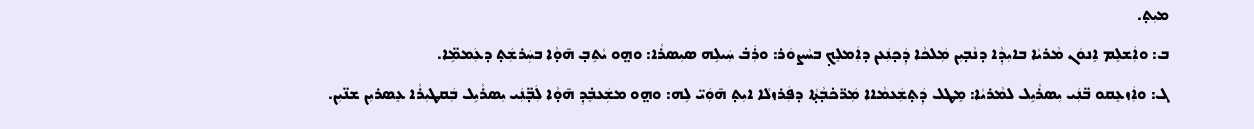ܡܝܼܬ̣.
ܒ: ܘܐܲܫܠܸܡ ܐܸܢܘܿܢ ܡܵܪܝܵܐ ܒܐܝܼܕܼܵܐ ܕܢܵܒ̣ܝܼܢ ܡܲܠܟܵܐ ܕܲܟ̣ܢܲܥܢ ܕܐܲܡܠܸܟ̣ ܒܚܵܨܘܿܪ: ܘܪܲܒ̇ ܚܲܝܠܹܗ ܣܝܼܣܪܵܐ: ܘܗ̤ܘ ܝܵܬܹܒ̣ ܗ̄ܘ̣ܵܐ ܒܚܲܪܫܲܬ̣ ܕܥܲܡܡܹ̈ܐ.
ܓ: ܘܐܲܙܥܸܩܘ ܒ̈ܢܲܝ ܝܼܣܪܵܝܹܠ ܠܡܵܪܝܵܐ: ܡܸܛܠ ܕܲܬ̣ܫܲܥܡܵܐܐ ܡܲܪ̈ܟ̇ܒ̣ܵܬ̣ܵܐ ܕܦܲܪܙܠܵܐ ܐܝܼܬ̣ ܗ̄ܘܲܝ̈ ܠܹܗ: ܘܗ̤ܘ ܡܫܲܥܒܸ̇ܕܼ ܗ̄ܘ̣ܵܐ ܠܲܒ̣̈ܢܲܝ ܝܼܣܪܵܝܹܠ ܒܲܩܛܝܼܪܵܐ ܥܸܣܪܝܼܢ ܫܢ̈ܝܼܢ.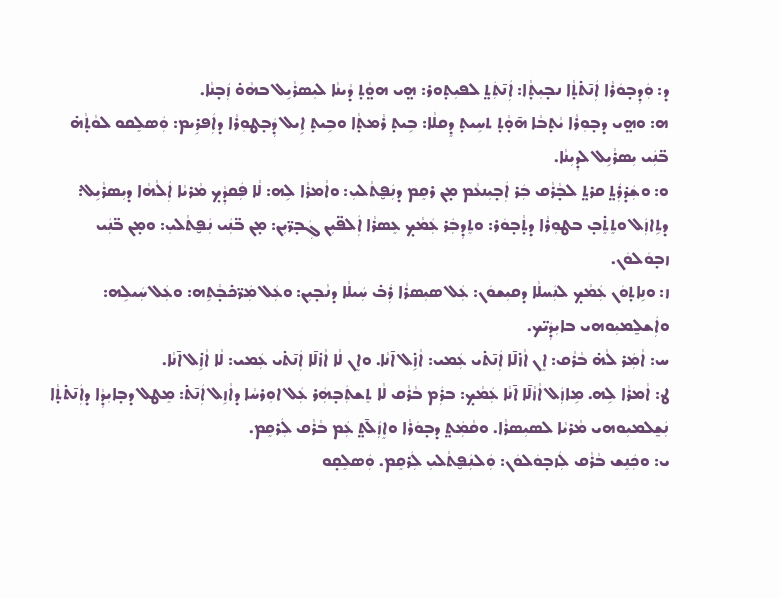ܕ: ܘܲܕܼܒ̣ܘܿܪܵܐ ܐܲܢ̄ܬ̇ܬ̣ܵܐ ܢܒ̣ܝܼܬ̣ܵܐ: ܐܲܢ̄ܬܲܬ̤ ܠܦܝܼܬ̣ܘܪ: ܗ̤ܝ ܗܘ̤ܵܬ̣ ܕܵܝܢܵܐ ܠܝܼܣܪܵܝܹܠ ܒܗܵܘ̇ ܙܲܒ̣ܢܵܐ.
ܗ: ܘܗ̤ܝ ܕܒ̣ܘܼܪܵܐ ܝܵܬ̣ܒܵܐ ܗ̄ܘ̣ܵܬ̣ ܬܚܹܝܬ̣ ܕܸܩܠܵܐ: ܒܹܝܬ̣ ܪܵܡܬ̣ܵܐ ܘܒܹܝܬ̣ ܐܹܝܠ ܕܲܒ̣ܛܘܼܪܵܐ ܕܐܲܦܪܹܝܡ: ܘܲܣܠܸܩܘ ܠܘܵܬ̣ܵܗ̇ ܒ̈ܢܲܝ ܝܼܣܪܵܝܹܠ ܠܕܼܝܼܢܵܐ.
ܘ: ܘܫܲܕ̇ܪܲܬ̤ ܩܪܬ̤ ܠܒ̣ܵܪܵܩ ܒܲܪ ܐܲܒ̣ܝܼܢܥܵܡ ܡ̣ܢ ܪܩܸܡ ܕܢܲܦ̮ܬܵܠܝܼ: ܘܐܵܡܪܵܐ ܠܹܗ: ܠܵܐ ܦܲܩܕܼܵܟ̣ ܡܵܪܝܵܐ ܐܲܠܵܗܵܐ ܕܝܼܣܪܵܝܹܠ: ܕܬܹܐܙܲܠ ܘܬܸܬܸ̇ܒ̣ ܒܛܘܼܪܵܐ ܕܬ̣ܵܒ̣ܘܿܪ: ܘܬܸܕܼܒܲܪ ܥܲܡܵܟ̣ ܥܸܣܪܵܐ ܐܲܠܦ̈ܝܼܢ ܓܲܒ̣ܪ̈ܝܼܢ: ܡ̣ܢ ܒ̈ܢܲܝ ܢܲܦ̮ܬܵܠܝܼ: ܘܡ̣ܢ ܒ̈ܢܲܝ ܙܒ̣ܘܿܠܘܿܢ.
ܙ: ܘܢܹܐܬ̣ܘܿܢ ܥܲܡܵܟ̣ ܠܢܲܚܠܵܐ ܕܩܝܼܫܘܿܢ: ܥܲܠ ܣܝܼܣܪܵܐ ܪܲܒ̇ ܚܲܝܠܵܐ ܕܢܵܒ̣ܝܼܢ: ܘܥܲܠ ܡܲܪ̈ܟ̇ܒ̣ܵܬܹܗ: ܘܥܲܠ ܚܲܝܠܹܗ: ܘܐܲܫܠ̱ܡܝܼܘܗܝ ܒܐܝܼܕܲܝ̈ܟ.
ܚ: ܐܵܡܲܪ ܠܵܗ̇ ܒܵܪܵܩ: ܐܸܢ ܐܵܙ̇ܠ̄ܐ ܐܲܢ̄ܬ̇ܝ ܥܲܡܝ: ܐܵܙܹ̇ܠ ܐ̄ܢܵܐ. ܘܐܸܢ ܠܵܐ ܐܵܙ̇ܠ̄ܐ ܐܲܢ̄ܬ̇ܝ ܥܲܡܝ: ܠܵܐ ܐܵܙܹ̇ܠ ܐ̄ܢܵܐ.
ܛ: ܐܵܡܪܵܐ ܠܹܗ. ܡܹܐܙܲܠ ܐܵܙܵܠ̄ܐ ܐ̄ܢܵܐ ܥܲܡܵܟ̣: ܒܪܲܡ ܒܵܪܵܩ ܠܵܐ ܬܸܫܬܲܒ̣ܗܲܪ ܥܲܠ ܐܘܼܪܚܵܐ ܕܐܵܙܹܠ ܐܲܢ̄ܬ̇: ܡܸܛܠ ܕܒ̣ܐܝܼܕܼܵܐ ܕܐܲܢ̄ܬ̇ܬ̣ܵܐ ܢܲܫ̱ܠܡܝܼܘܗܝ ܡܵܪܝܵܐ ܠܣܝܼܣܪܵܐ. ܘܩܵܡܲܬ̤ ܕܒ̣ܘܿܪܵܐ ܘܐܸܙܲܠ̄ܬ̤ ܥܲܡ ܒܵܪܵܩ ܠܲܪܩܸܡ.
ܝ: ܘܟܲܢܸܫ ܒܵܪܵܩ ܠܲܙܒ̣ܘܿܠܘܿܢ: ܘܲܠܢܲܦ̮ܬܵܠܝܼ ܠܲܪܩܸܡ. ܘܲܣܠܸܩ̣ܘ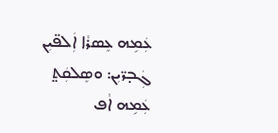ܥܲܡܹܗ ܥܸܣܪܵܐ ܐܲܠܦ̈ܝܼܢ ܓܲܒ̣ܪ̈ܝܼܢ: ܘܣܸܠܩܲܬ̤ ܥܲܡܹܗ ܐܵܦ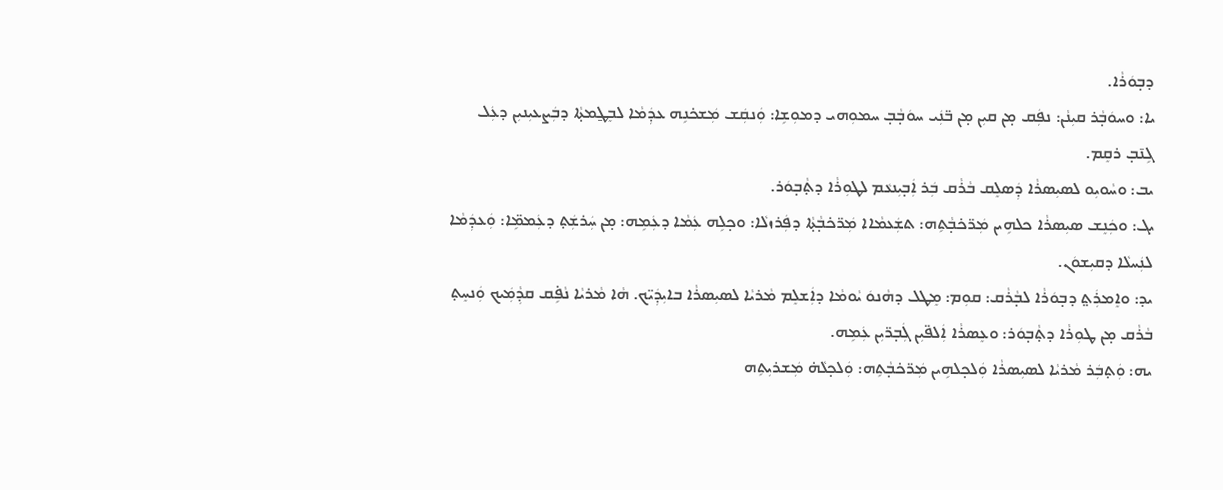ܕܒ̣ܘܿܪܵܐ.
ܝܐ: ܘܚܘܿܒ̣ܵܪ ܩܝܼܢܵܢ: ܢܦܲܩ ܡ̣ܢ ܩܝܼܢ ܡ̣ܢ ܒ̈ܢܲܝ ܚܘܿܒ̣ܵܒ̣ ܚܡܘܼܗܝ ܕܡܘܼܫܹܐ: ܘܲܢܩܲܫ ܡܲܫܟ̇ܢܹܗ ܥܕܲܡܵܐ ܠܒܸܛ̱ܡܬ̣ܵܐ ܕܒܲܨܥܝܼܢܝܼܢ ܕܥܲܠ ܓܹܢ̄ܒ̣ ܪܩܸܡ.
ܝܒ: ܘܚܵܘܝܼܘ ܠܣܝܼܣܪܵܐ ܕܲܣܠܸܩ ܒܵܪܵܩ ܒܲܪ ܐܲܒ̣ܝܼܢܥܵܡ ܠܛܘܼܪܵܐ ܕܬ̣ܵܒ̣ܘܿܪ.
ܝܓ: ܘܟܲܢܸܫ ܣܝܼܣܪܵܐ ܟܠܗܹܝܢ ܡܲܪ̈ܟ̇ܒ̣ܵܬܹܗ: ܬܫܲܥܡܵܐܐ ܡܲܪ̈ܟ̇ܒ̣ܵܬ̣ܵܐ ܕܦܲܪܙܠܵܐ: ܘܟ̣ܠܹܗ ܥܲܡܵܐ ܕܥܲܡܹܗ: ܡ̣ܢ ܚܲܪܫܲܬ̣ ܕܥܲܡܡܹ̈ܐ: ܘܲܥܕܲܡܵܐ ܠܢܲܚܠܵܐ ܕܩܝܼܫܘܿܢ.
ܝܕ: ܘܐܸܡܪܲܬ̤ ܕܒ̣ܘܿܪܵܐ ܠܒ̣ܵܪܵܩ: ܩܘܼܡ: ܡܸܛܠ ܕܗܵܢܘܿ ܝܵܘܡܵܐ ܕܐܲܫܠܸܡ ܡܵܪܝܵܐ ܠܣܝܼܣܪܵܐ ܒܐܝܼܕܲܝ̈ܟ. ܗܵܐ ܡܵܪܝܵܐ ܢܵܦܹ̇ܩ ܩܕܼܵܡܲܝܟ ܘܲܢܚܸܬ̣ ܒܵܪܵܩ ܡ̣ܢ ܛܘܼܪܵܐ ܕܬ̣ܵܒ̣ܘܿܪ: ܘܥܸܣܪܵܐ ܐܲܠܦ̈ܝܼܢ ܓܲܒ̣ܪ̈ܝܼܢ ܥܲܡܹܗ.
ܝܗ: ܘܲܬ̣ܒܲܪ ܡܵܪܝܵܐ ܠܣܝܼܣܪܵܐ ܘܲܠܟ̣ܠܗܹܝܢ ܡܲܪ̈ܟ̇ܒ̣ܵܬܹܗ: ܘܲܠܟ̣ܠܵܗ̇ ܡܲܫܪܝܼܬܹܗ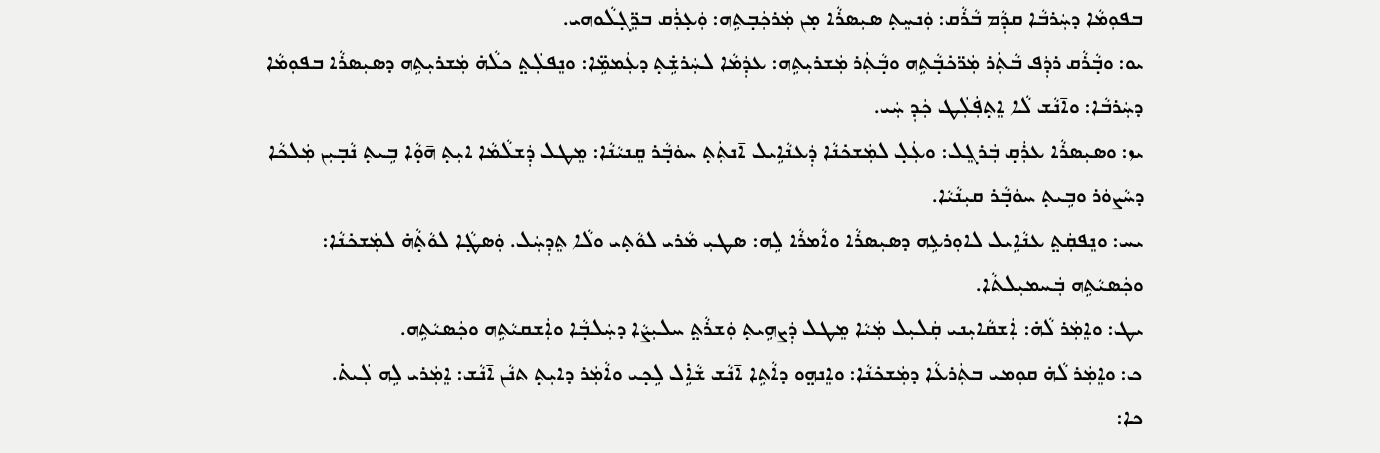ܒܦܘܼܡܵܐ ܕܚܲܪܒܵܐ ܩܕܼܵܡ ܒܵܪܵܩ: ܘܲܢܚܸܬ̣ ܣܝܼܣܪܵܐ ܡ̣ܢ ܡܲܪܟܲܒ̣ܬܹܗ: ܘܲܥ̣ܪܲܩ ܒܪܸ̈ܓ̣ܠܵܘܗܝ.
ܝܘ: ܘܒ̣ܵܪܵܩ ܪܕܲܦ ܒܵܬܲܪ ܡܲܪ̈ܟ̇ܒ̣ܵܬܹܗ ܘܒ̣ܵܬܲܪ ܡܲܫܪܝܼܬܹܗ: ܥܕܲܡܵܐ ܠܚܲܪܫܹ̇ܬ̣ ܕܥܲܡܡܹ̈ܐ: ܘܢܸܦܠܲܬ̤ ܟܠܵܗ̇ ܡܲܫܪܝܼܬܹܗ ܕܣܝܼܣܪܵܐ ܒܦܘܼܡܵܐ ܕܚܲܪܒܵܐ: ܘܐ̄ܢܵܫ ܠܵܐ ܐܸܬ̣ܦܲܠܲܛ ܟܲܕܼ ܚܲܝ.
ܝܙ: ܘܣܝܼܣܪܵܐ ܥܪܲܩ̣ ܒܲܪܓܸܠ: ܘܥܲܠ̣ ܠܡܲܫܟ̇ܢܵܐ ܕܲܥܢܵܐܹܝܠ ܐ̄ܢܬܲܬ̣ ܚܘܿܒ̣ܵܪ ܩܸܢܝܵܢܵܐ: ܡܸܛܠ ܕܲܫܠܵܡܵܐ ܐܝܼܬ̣ ܗ̄ܘ̣ܵܐ ܒܹܝܬ̣ ܢܵܒ̣ܝܼܢ ܡܲܠܟܵܐ ܕܚܵܨܘܿܪ ܘܒܹܝܬ̣ ܚܘܿܒ̣ܵܪ ܩܝܼܢܵܝܵܐ.
ܝܚ: ܘܢܸܦܩܲܬ̤ ܥܢܵܐܹܝܠ ܠܐܘܼܪܥܹܗ ܕܣܝܼܣܪܵܐ ܘܐܵܡܪܵܐ ܠܹܗ: ܣܛܝܼ ܡܵܪܝ ܠܘܵܬ̣ܝ ܘܠܵܐ ܬܸܕܼܚܲܠ. ܘܲܣܛ̣ܵܐ ܠܘܵܬ̣ܵܗ̇ ܠܡܲܫܟ̇ܢܵܐ: ܘܟܲܣܝܵܬܹܗ ܒܲܚܡܝܼܠܬܵܐ.
ܝܛ: ܘܐܸܡܲܪ ܠܵܗ̇: ܐܲܫܩܵܐܝܼܢܝ ܩܲܠܝܼܠ ܡܲܝܵܐ ܡܸܛܠ ܕܲܨܗܹܝܬ̣ ܘܲܫܪܵܬ̤ ܚܠܝܼܨܵܐ ܕܚܲܠܒ̣ܵܐ ܘܐܲܫܩܝܵܬܹܗ ܘܟܲܣܝܵܬܹܗ.
ܟ: ܘܐܸܡܲܪ ܠܵܗ̇ ܩܘܼܡܝ ܒܬܲܪܥܵܐ ܕܡܲܫܟ̇ܢܵܐ: ܘܐܸܢܗ̤ܘ ܕܐܵܬܹܐ ܐ̄ܢܵܫ ܫܵܐܹ̇ܠ ܠܹܟ̣ܝ ܘܐܵܡܲܪ ܕܐܝܼܬ̣ ܬܢܵܢ ܐ̄ܢܵܫ: ܐܸܡܲܪܝ ܠܹܗ ܠܲܝܬ̇.
ܟܐ: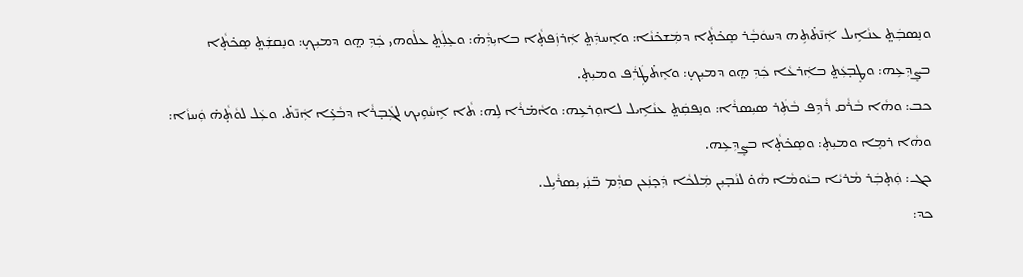ܘܢܸܣܒܲܬ̤ ܥܢܵܐܹܝܠ ܐܲܢ̄ܬ̇ܬܹܗ ܕܚܘܿܒ̣ܵܪ ܣܸܟ̇ܬ̣ܵܐ ܕܡܲܫܟ̇ܢܵܐ: ܘܐܸܚܕܲܬ̤ ܐܲܪܙܲܦܬ̣ܵܐ ܒܐܝܼܕܼܵܗ̇: ܘܥܸܠܲܬ̤ ܥܠܵܘܗܝ ܟܲܕܼ ܗ̤ܘ ܕܡܝܼܟ̣: ܘܢܸܩܫܲܬ̤ ܣܸܟ̇ܬ̣ܵܐ ܒܨܸܕܼܥܹܗ: ܘܛܸܒ̣ܥܲܬ̤ ܒܐܲܪܥܵܐ ܟܲܕܼ ܗ̤ܘ ܕܡܝܼܟ̣: ܘܐܸܬ̇ܛܲܪܲܦ ܘܡܝܼܬ̣.
ܟܒ: ܘܗܵܐ ܒܵܪܵܩ ܪܵܕܹܦ ܒܵܬܲܪ ܣܝܼܣܪܵܐ: ܘܢܸܦܩܲܬ̤ ܥܢܵܐܹܝܠ ܠܐܘܼܪܥܹܗ: ܘܐܵܡ̇ܪܵܐ ܠܹܗ: ܬܵܐ ܐܹܚܵܘܹܝܟ ܠܓܲܒ̣ܪܵܐ ܕܒܵܥܹ̇ܐ ܐܲܢ̄ܬ̇. ܘܥܲܠ ܠܘܵܬ̣ܵܗ̇ ܘܲܚܙܵܐ: ܘܗܵܐ ܪܡܸܐ ܘܡܝܼܬ̣: ܘܣܸܟ̇ܬ̣ܵܐ ܒܨܸܕܼܥܹܗ.
ܟܓ: ܘܲܬ̣ܒܲܪ ܡܵܪܝܵܐ ܒܝܵܘܡܵܐ ܗܵܘ̇ ܠܢܵܒ̣ܝܼܢ ܡܲܠܟܵܐ ܕܲܟ̣ܢܲܥܢ ܩܕܼܵܡ ܒ̈ܢܲܝ ܝܼܣܪܵܝܹܠ.
ܟܕ: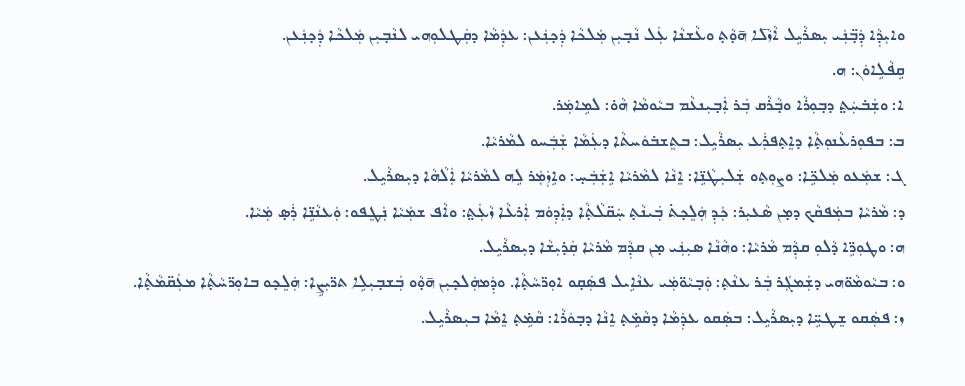ܘܐܝܼܕܼܵܐ ܕܲܒ̣̈ܢܲܝ ܝܼܣܪܵܝܹܠ ܐܵܙܵܠ̄ܐ ܗ̄ܘ̣ܵܬ̣ ܘܥܵܫܢܵܐ ܥܲܠ ܢܵܒ̣ܝܼܢ ܡܲܠܟܵܐ ܕܲܟ̣ܢܲܥܢ: ܥܕܲܡܵܐ ܕܩܲܛܠܘܼܗܝ ܠܢܵܒ̣ܝܼܢ ܡܲܠܟܵܐ ܕܲܟ̣ܢܲܥܢ.
ܩܹܦܵܠܹܐܘܿܢ: ܗ.
ܐ: ܘܫܲܒ̇ܚܲܬ̤ ܕܒ̣ܘܼܪܵܐ ܘܒ̣ܵܪܵܩ ܒܲܪ ܐܲܒ̣ܝܼܢܥܵܡ ܒܝܵܘܡܵܐ ܗܵܘ̇: ܠܡܹܐܡܲܪ.
ܒ: ܒܦܘܼܪܥܵܢܘܼܬ̣ܵܐ ܕܐܸܬ̣ܦܪܲܥ ܝܼܣܪܵܝܹܠ: ܒܬܸܫܒ̇ܘܿܚܬܵܐ ܕܥܲܡܵܐ ܫܲܒܲܚܘ ܠܡܵܪܝܵܐ.
ܓ: ܫܡܲܥܘ ܡܲܠܟܹ̈ܐ: ܘܨܘܼܬ̣ܘ ܫܲܠܝܼܛܵܢܹ̈ܐ: ܐܸܢܵܐ ܠܡܵܪܝܵܐ ܐܹܫܲܒܲܚ̣: ܘܐܹܙܲܡܲܪ ܠܹܗ ܠܡܵܪܝܵܐ ܐܲܠܵܗܵܐ ܕܝܼܣܪܵܝܹܠ.
ܕ: ܡܵܪܝܵܐ ܒܡܲܦܩܵܟ ܕܡ̣ܢ ܣܵܥܝܼܪ: ܟܲܕܼ ܗܲܠܸܟ̣ܬ̇ ܒܲܝܢܵܬ̣ ܚܲܩ̈ܠܵܬ̣ܵܐ ܕܐܲܕܼܘܿܡ ܐܲܪܥܵܐ ܙܵܥܲܬ̤: ܘܐܵܦ ܫܡܲܝܵܐ ܢܲܛܸܦܘ: ܘܲܥܢܵܢܹ̈ܐ ܪܲܣ̣ ܡܲܝܵܐ.
ܗ: ܘܛܘܼܪܹ̈ܐ ܕܵܠܘܼ ܩܕܼܵܡ ܡܵܪܝܵܐ: ܘܗܵܢܵܐ ܣܝܼܢܲܝ ܡ̣ܢ ܩܕܼܵܡ ܡܵܪܝܵܐ ܩܲܕ̇ܝܼܫܵܐ ܕܝܼܣܪܵܝܹܠ.
ܘ: ܒܝܵܘܡܵܘ̈ܗܝ ܕܫܲܡܓܲܪ ܒܲܪ ܥܢܵܬ̣: ܘܲܒ̣ܝܵܘ̈ܡܲܝ ܥܢܵܐܹܝܠ ܦܣܲܩ̣ܘ ܐܘܼܪ̈ܚܵܬ̣ܵܐ. ܘܕܲܡܗܲܠܟ̣ܝܼܢ ܗ̄ܘ̣ܵܘ ܒܲܫܒ̣ܝܼܠܹܐ ܬܪ̈ܝܼܨܹܐ: ܗܲܠܸܟ̣ܘ ܒܐܘܼܪ̈ܚܵܬ̣ܵܐ ܡܥܲܩ̈ܡܵܬ̣ܵܐ.
ܙ: ܦܣܲܩܘ ܫܸܛܚܹ̈ܐ ܕܝܼܣܪܵܝܹܠ: ܒܣܲܩܘ ܥܕܲܡܵܐ ܕܩܵܡܹ̇ܬ̣ ܐܸܢܵܐ ܕܒ̣ܘܿܪܵܐ: ܩܵܡܹ̇ܬ̣ ܐܸܡܵܐ ܒܝܼܣܪܵܝܹܠ.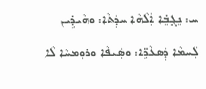ܚ: ܢܸܓ̣ܒܸ̇ܐ ܐܲܠܵܗܵܐ ܚܕܲܬܵܐ: ܘܗܵܝܕܹ̇ܝܢ ܠܲܚܡܵܐ ܕܲܣܥܵܪܹ̈ܐ: ܘܣܲܝܦܵܐ ܘܪܘܼܡܚܵܐ ܠܵܐ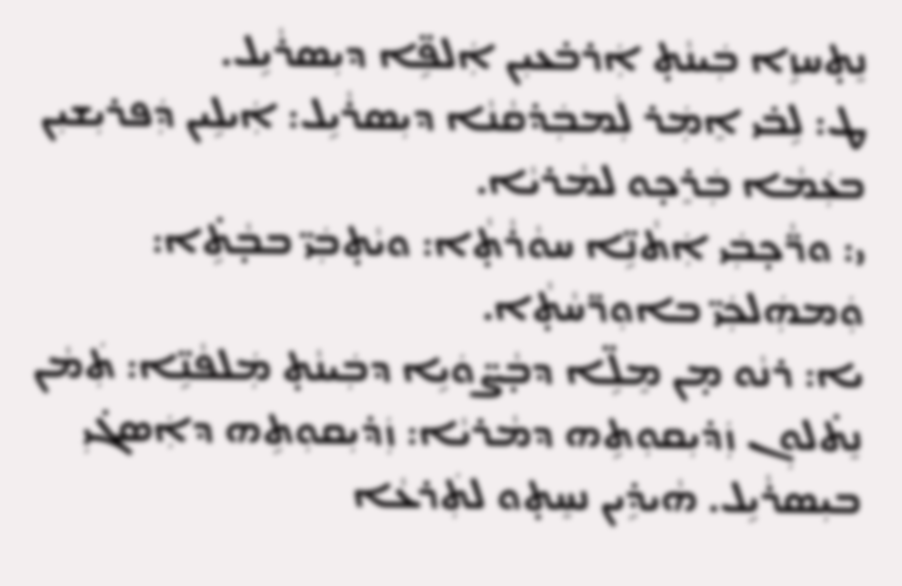ܢܸܬ̣ܚܙܹܐ ܒܲܝܢܵܬ̣ ܐܲܪܒ̇ܥܝܼܢ ܐܲܠܦܹ̈ܐ ܕܝܼܣܪܵܝܹܠ.
ܛ: ܠܹܒ̇ܝ ܐܸܡܲܪ ܠܲܡܒܲܕ̇ܩܵܢܵܐ ܕܝܼܣܪܵܝܹܠ: ܐܲܝܠܹܝܢ ܕܲܦܪܝܼܫܝܼܢ ܒܥܲܡܵܐ ܒܲܪܸܟ̣ܘ ܠܡܵܪܝܵܐ.
ܝ: ܘܪ̈ܵܟ̣ܒܲܝ ܐܲܬܵܢܹ̈ܐ ܚܘܵܪܵܬ̣ܵܐ: ܘܝܵܬ̣ܒܲܝ̈ ܒܒ̣ܵܬܹ̇ܐ: ܘܲܡܗܲܠܟܲܝ̈ ܒܐܘܼܪ̈ܚܵܬ̣ܵܐ.
ܝܐ: ܪܢܵܘ ܡ̣ܢ ܡܸܠܹ̈ܐ ܕܒ̣ܵܨ̈ܘܿܝܹܐ ܕܒܲܝܢܵܬ̣ ܡܲܠܦܵܢܹ̈ܐ: ܬܲܡܵܢ ܢܸܬ̇ܠܘܼܢ ܙܲܕ̇ܝܼܩܘܼܬܹܗ ܕܡܵܪܝܵܐ: ܙܲܕ̇ܝܼܩܘܼܬܹܗ ܕܐܲܣܓ̇ܝܼ ܒܝܼܣܪܵܝܹܠ. ܗܵܝܕܹ̇ܝܢ ܢܚܸܬ̣ܘ ܠܬܲܪܥܵܐ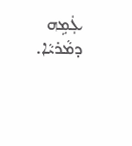ܥܲܡܹܗ ܕܡܵܪܝܵܐ.